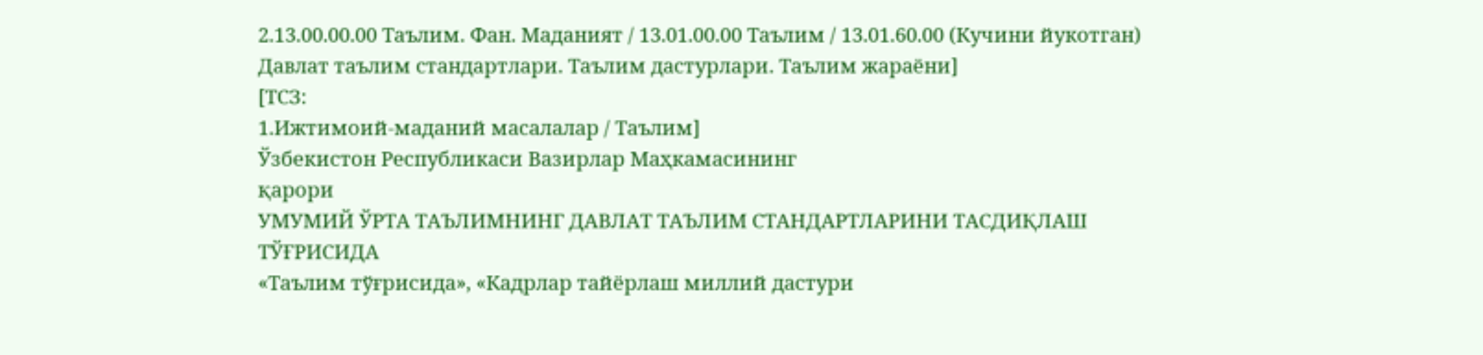2.13.00.00.00 Таълим. Фан. Маданият / 13.01.00.00 Таълим / 13.01.60.00 (Кучини йукотган) Давлат таълим стандартлари. Таълим дастурлари. Таълим жараёни]
[ТСЗ:
1.Ижтимоий-маданий масалалар / Таълим]
Ўзбекистон Республикаси Вазирлар Маҳкамасининг
қарори
УМУМИЙ ЎРТА ТАЪЛИМНИНГ ДАВЛАТ ТАЪЛИМ СТАНДАРТЛАРИНИ ТАСДИҚЛАШ ТЎҒРИСИДА
«Таълим тўғрисида», «Кадрлар тайёрлаш миллий дастури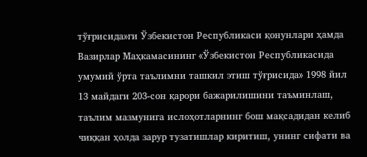тўғрисида»ги Ўзбекистон Республикаси қонунлари ҳамда Вазирлар Маҳкамасининг «Ўзбекистон Республикасида умумий ўрта таълимни ташкил этиш тўғрисида» 1998 йил 13 майдаги 203-сон қарори бажарилишини таъминлаш, таълим мазмунига ислоҳотларнинг бош мақсадидан келиб чиққан ҳолда зарур тузатишлар киритиш, унинг сифати ва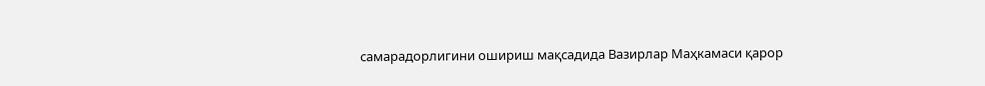самарадорлигини ошириш мақсадида Вазирлар Маҳкамаси қарор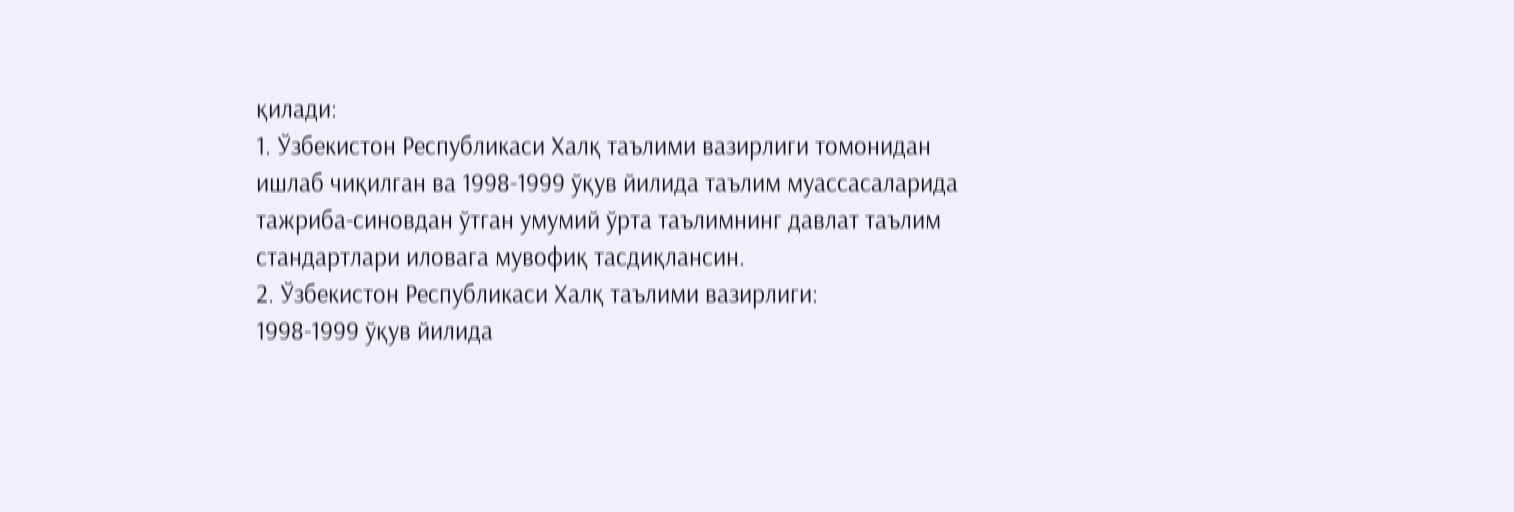қилади:
1. Ўзбекистон Республикаси Халқ таълими вазирлиги томонидан ишлаб чиқилган ва 1998-1999 ўқув йилида таълим муассасаларида тажриба-синовдан ўтган умумий ўрта таълимнинг давлат таълим стандартлари иловага мувофиқ тасдиқлансин.
2. Ўзбекистон Республикаси Халқ таълими вазирлиги:
1998-1999 ўқув йилида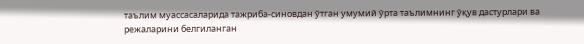таълим муассасаларида тажриба-синовдан ўтган умумий ўрта таълимнинг ўқув дастурлари ва режаларини белгиланган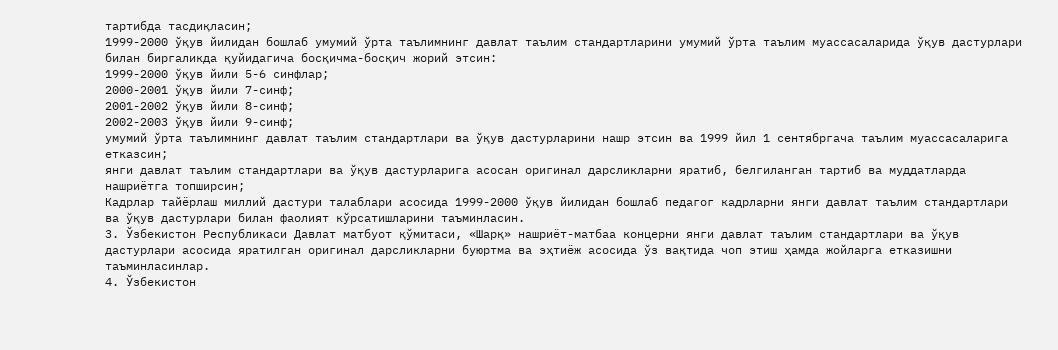тартибда тасдиқласин;
1999-2000 ўқув йилидан бошлаб умумий ўрта таълимнинг давлат таълим стандартларини умумий ўрта таълим муассасаларида ўқув дастурлари билан биргаликда қуйидагича босқичма-босқич жорий этсин:
1999-2000 ўқув йили 5-6 синфлар;
2000-2001 ўқув йили 7-синф;
2001-2002 ўқув йили 8-синф;
2002-2003 ўқув йили 9-синф;
умумий ўрта таълимнинг давлат таълим стандартлари ва ўқув дастурларини нашр этсин ва 1999 йил 1 сентябргача таълим муассасаларига етказсин;
янги давлат таълим стандартлари ва ўқув дастурларига асосан оригинал дарсликларни яратиб, белгиланган тартиб ва муддатларда нашриётга топширсин;
Кадрлар тайёрлаш миллий дастури талаблари асосида 1999-2000 ўқув йилидан бошлаб педагог кадрларни янги давлат таълим стандартлари ва ўқув дастурлари билан фаолият кўрсатишларини таъминласин.
3. Ўзбекистон Республикаси Давлат матбуот қўмитаси, «Шарқ» нашриёт-матбаа концерни янги давлат таълим стандартлари ва ўқув дастурлари асосида яратилган оригинал дарсликларни буюртма ва эҳтиёж асосида ўз вақтида чоп этиш ҳамда жойларга етказишни таъминласинлар.
4. Ўзбекистон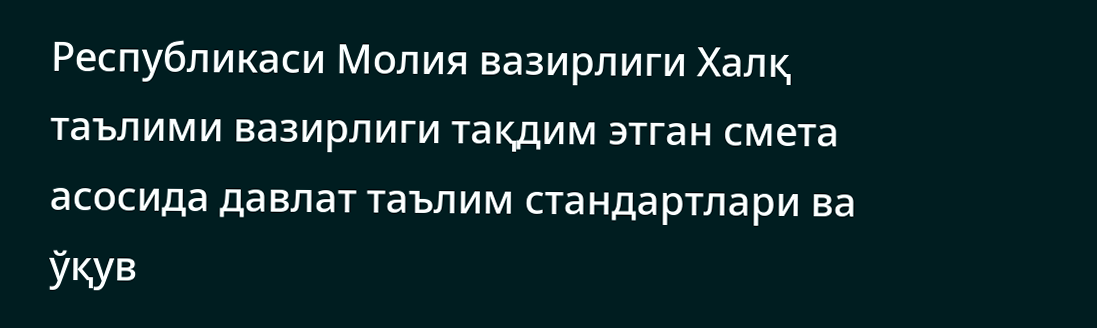Республикаси Молия вазирлиги Халқ таълими вазирлиги тақдим этган смета асосида давлат таълим стандартлари ва ўқув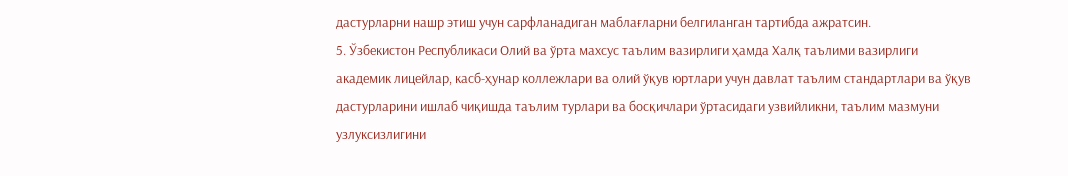дастурларни нашр этиш учун сарфланадиган маблағларни белгиланган тартибда ажратсин.
5. Ўзбекистон Республикаси Олий ва ўрта махсус таълим вазирлиги ҳамда Халқ таълими вазирлиги академик лицейлар, касб-ҳунар коллежлари ва олий ўқув юртлари учун давлат таълим стандартлари ва ўқув дастурларини ишлаб чиқишда таълим турлари ва босқичлари ўртасидаги узвийликни, таълим мазмуни узлуксизлигини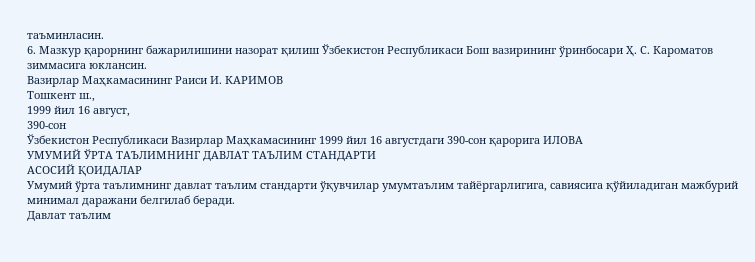таъминласин.
6. Мазкур қарорнинг бажарилишини назорат қилиш Ўзбекистон Республикаси Бош вазирининг ўринбосари Ҳ. С. Кароматов зиммасига юклансин.
Вазирлар Маҳкамасининг Раиси И. КАРИМОВ
Тошкент ш.,
1999 йил 16 август,
390-сон
Ўзбекистон Республикаси Вазирлар Маҳкамасининг 1999 йил 16 августдаги 390-сон қарорига ИЛОВА
УМУМИЙ ЎРТА ТАЪЛИМНИНГ ДАВЛАТ ТАЪЛИМ СТАНДАРТИ
АСОСИЙ ҚОИДАЛАР
Умумий ўрта таълимнинг давлат таълим стандарти ўқувчилар умумтаълим тайёргарлигига, савиясига қўйиладиган мажбурий минимал даражани белгилаб беради.
Давлат таълим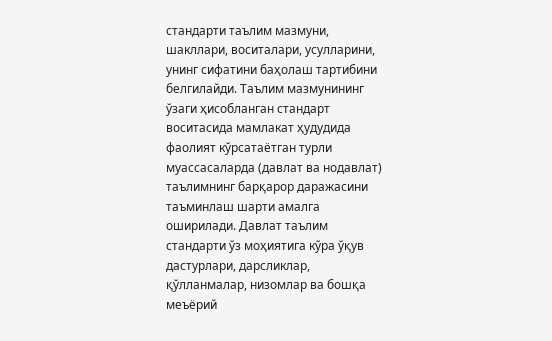стандарти таълим мазмуни, шакллари, воситалари, усулларини, унинг сифатини баҳолаш тартибини белгилайди. Таълим мазмунининг ўзаги ҳисобланган стандарт воситасида мамлакат ҳудудида фаолият кўрсатаётган турли муассасаларда (давлат ва нодавлат) таълимнинг барқарор даражасини таъминлаш шарти амалга оширилади. Давлат таълим стандарти ўз моҳиятига кўра ўқув дастурлари, дарсликлар, қўлланмалар, низомлар ва бошқа меъёрий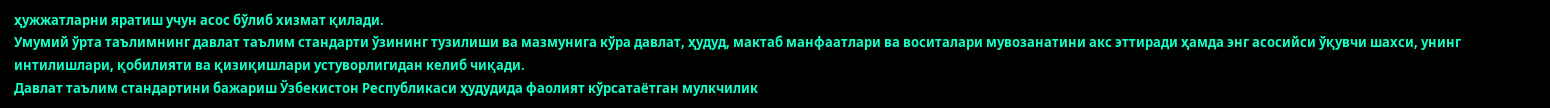ҳужжатларни яратиш учун асос бўлиб хизмат қилади.
Умумий ўрта таълимнинг давлат таълим стандарти ўзининг тузилиши ва мазмунига кўра давлат, ҳудуд, мактаб манфаатлари ва воситалари мувозанатини акс эттиради ҳамда энг асосийси ўқувчи шахси, унинг интилишлари, қобилияти ва қизиқишлари устуворлигидан келиб чиқади.
Давлат таълим стандартини бажариш Ўзбекистон Республикаси ҳудудида фаолият кўрсатаётган мулкчилик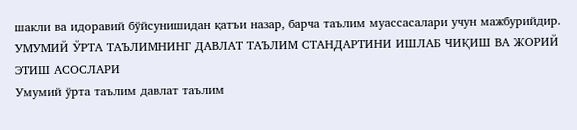шакли ва идоравий бўйсунишидан қатъи назар, барча таълим муассасалари учун мажбурийдир.
УМУМИЙ ЎРТА ТАЪЛИМНИНГ ДАВЛАТ ТАЪЛИМ СТАНДАРТИНИ ИШЛАБ ЧИҚИШ ВА ЖОРИЙ ЭТИШ АСОСЛАРИ
Умумий ўрта таълим давлат таълим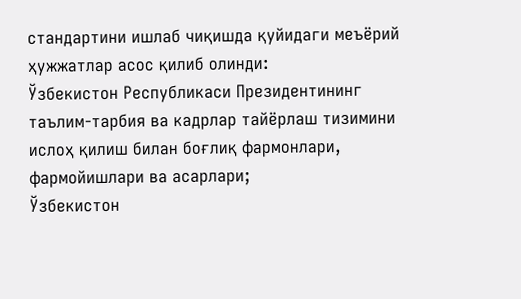стандартини ишлаб чиқишда қуйидаги меъёрий ҳужжатлар асос қилиб олинди:
Ўзбекистон Республикаси Президентининг таълим-тарбия ва кадрлар тайёрлаш тизимини ислоҳ қилиш билан боғлиқ фармонлари, фармойишлари ва асарлари;
Ўзбекистон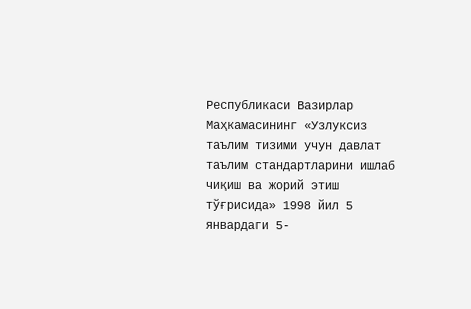Республикаси Вазирлар Маҳкамасининг «Узлуксиз таълим тизими учун давлат таълим стандартларини ишлаб чиқиш ва жорий этиш тўғрисида» 1998 йил 5 январдаги 5-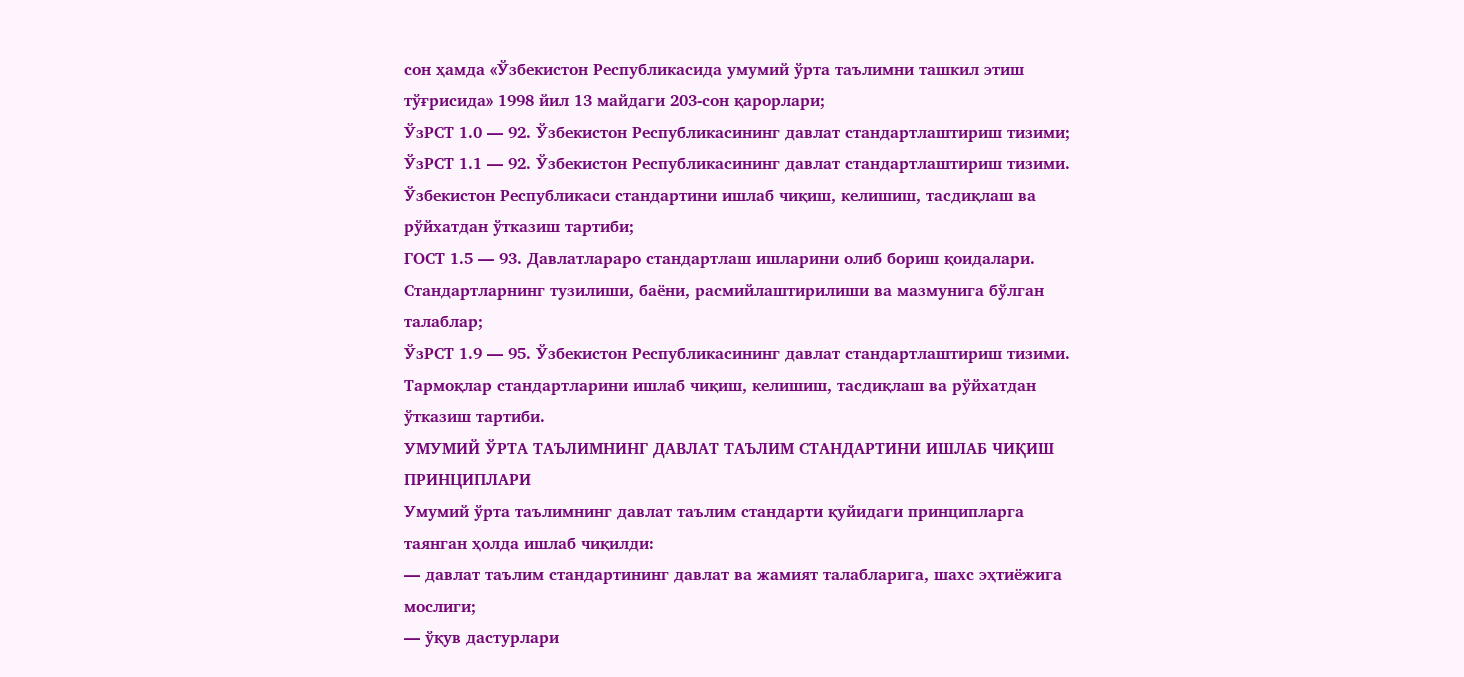сон ҳамда «Ўзбекистон Республикасида умумий ўрта таълимни ташкил этиш тўғрисида» 1998 йил 13 майдаги 203-сон қарорлари;
ЎзРСТ 1.0 — 92. Ўзбекистон Республикасининг давлат стандартлаштириш тизими;
ЎзРСТ 1.1 — 92. Ўзбекистон Республикасининг давлат стандартлаштириш тизими. Ўзбекистон Республикаси стандартини ишлаб чиқиш, келишиш, тасдиқлаш ва рўйхатдан ўтказиш тартиби;
ГОСТ 1.5 — 93. Давлатлараро стандартлаш ишларини олиб бориш қоидалари. Стандартларнинг тузилиши, баёни, расмийлаштирилиши ва мазмунига бўлган талаблар;
ЎзРСТ 1.9 — 95. Ўзбекистон Республикасининг давлат стандартлаштириш тизими. Тармоқлар стандартларини ишлаб чиқиш, келишиш, тасдиқлаш ва рўйхатдан ўтказиш тартиби.
УМУМИЙ ЎРТА ТАЪЛИМНИНГ ДАВЛАТ ТАЪЛИМ СТАНДАРТИНИ ИШЛАБ ЧИҚИШ ПРИНЦИПЛАРИ
Умумий ўрта таълимнинг давлат таълим стандарти қуйидаги принципларга таянган ҳолда ишлаб чиқилди:
— давлат таълим стандартининг давлат ва жамият талабларига, шахс эҳтиёжига мослиги;
— ўқув дастурлари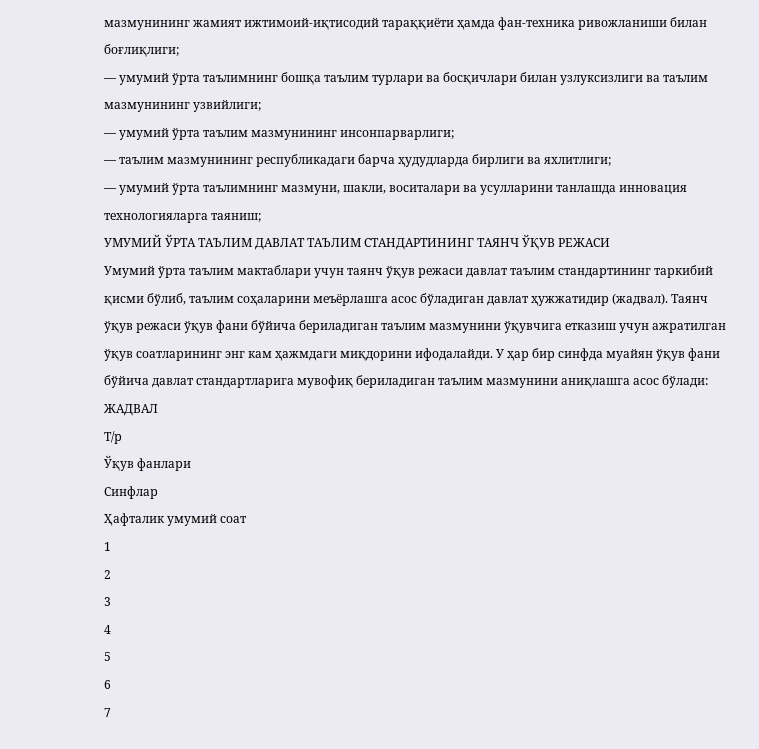мазмунининг жамият ижтимоий-иқтисодий тараққиёти ҳамда фан-техника ривожланиши билан боғлиқлиги;
— умумий ўрта таълимнинг бошқа таълим турлари ва босқичлари билан узлуксизлиги ва таълим мазмунининг узвийлиги;
— умумий ўрта таълим мазмунининг инсонпарварлиги;
— таълим мазмунининг республикадаги барча ҳудудларда бирлиги ва яхлитлиги;
— умумий ўрта таълимнинг мазмуни, шакли, воситалари ва усулларини танлашда инновация технологияларга таяниш;
УМУМИЙ ЎРТА ТАЪЛИМ ДАВЛАТ ТАЪЛИМ СТАНДАРТИНИНГ ТАЯНЧ ЎҚУВ РЕЖАСИ
Умумий ўрта таълим мактаблари учун таянч ўқув режаси давлат таълим стандартининг таркибий қисми бўлиб, таълим соҳаларини меъёрлашга асос бўладиган давлат ҳужжатидир (жадвал). Таянч ўқув режаси ўқув фани бўйича бериладиган таълим мазмунини ўқувчига етказиш учун ажратилган ўқув соатларининг энг кам ҳажмдаги миқдорини ифодалайди. У ҳар бир синфда муайян ўқув фани бўйича давлат стандартларига мувофиқ бериладиган таълим мазмунини аниқлашга асос бўлади:
ЖАДВАЛ
Т/р
Ўқув фанлари
Синфлар
Ҳафталик умумий соат
1
2
3
4
5
6
7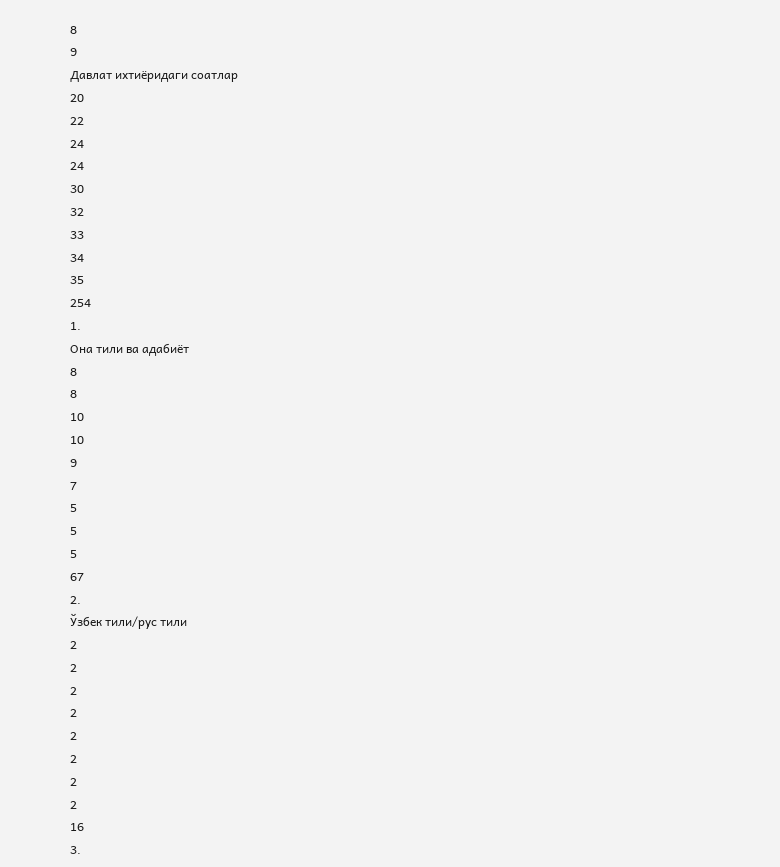8
9
Давлат ихтиёридаги соатлар
20
22
24
24
30
32
33
34
35
254
1.
Она тили ва адабиёт
8
8
10
10
9
7
5
5
5
67
2.
Ўзбек тили/рус тили
2
2
2
2
2
2
2
2
16
3.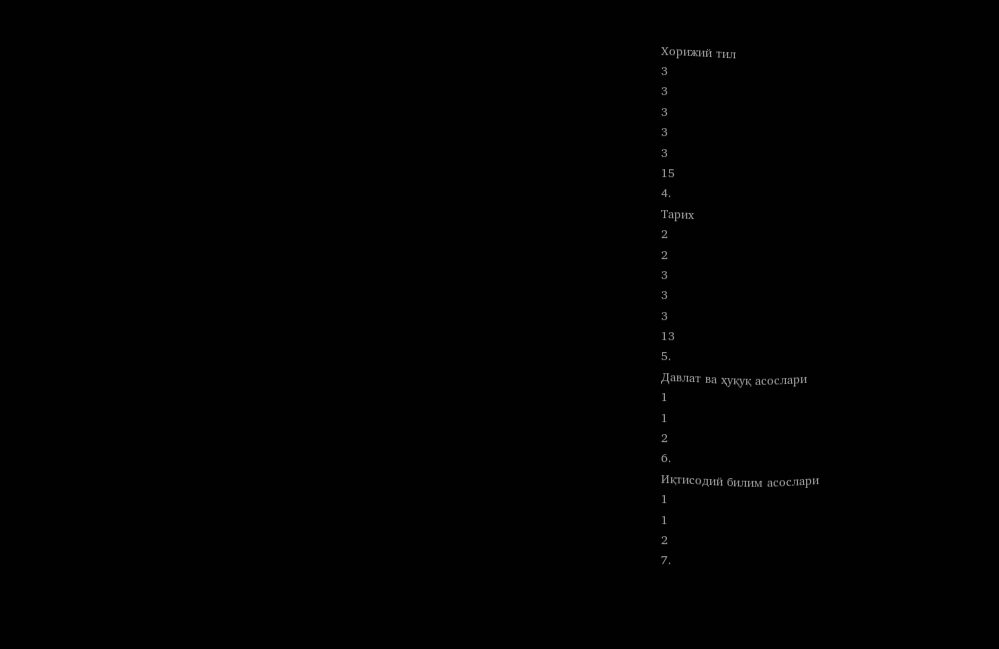Хорижий тил
3
3
3
3
3
15
4.
Тарих
2
2
3
3
3
13
5.
Давлат ва ҳуқуқ асослари
1
1
2
6.
Иқтисодий билим асослари
1
1
2
7.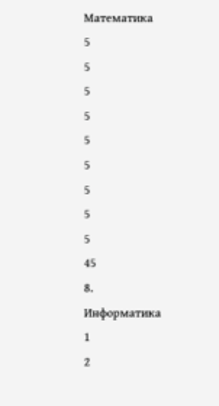Математика
5
5
5
5
5
5
5
5
5
45
8.
Информатика
1
2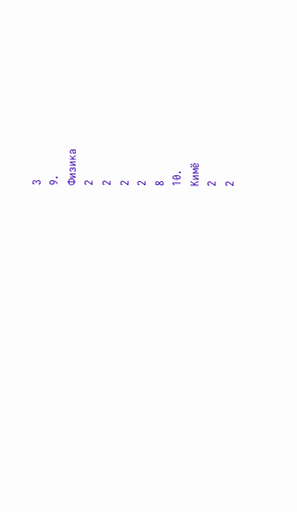3
9.
Физика
2
2
2
2
8
10.
Кимё
2
2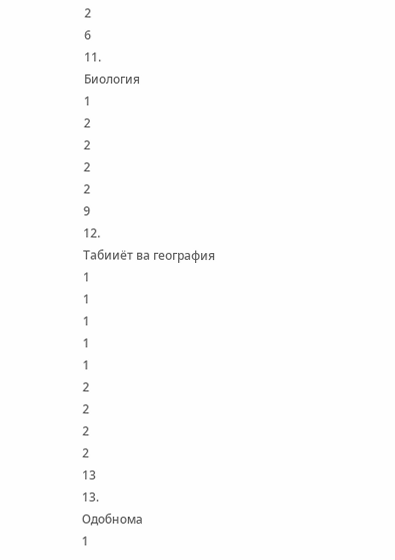2
6
11.
Биология
1
2
2
2
2
9
12.
Табииёт ва география
1
1
1
1
1
2
2
2
2
13
13.
Одобнома
1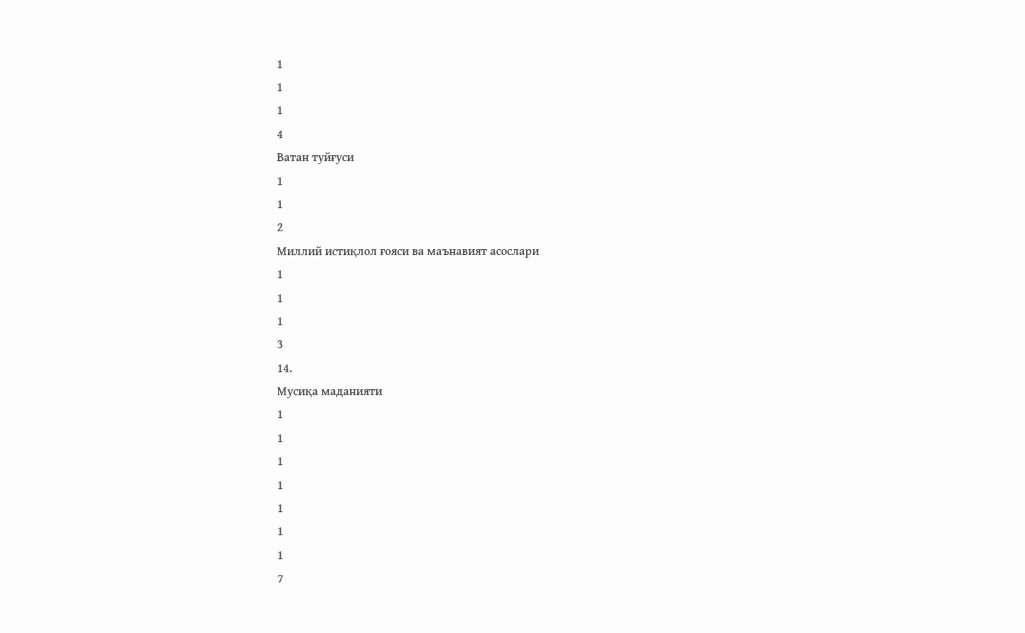1
1
1
4
Ватан туйғуси
1
1
2
Миллий истиқлол ғояси ва маънавият асослари
1
1
1
3
14.
Мусиқа маданияти
1
1
1
1
1
1
1
7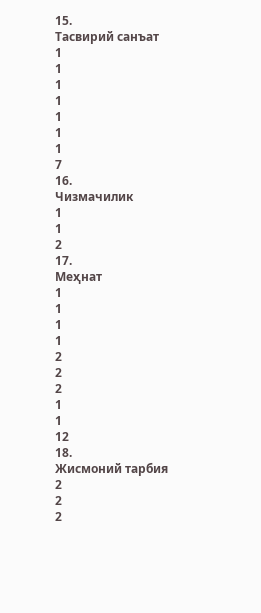15.
Тасвирий санъат
1
1
1
1
1
1
1
7
16.
Чизмачилик
1
1
2
17.
Меҳнат
1
1
1
1
2
2
2
1
1
12
18.
Жисмоний тарбия
2
2
2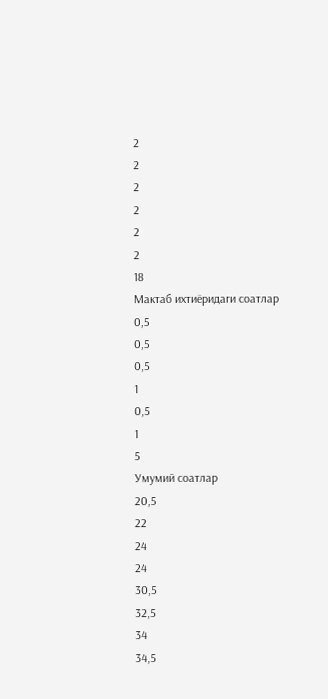2
2
2
2
2
2
18
Мактаб ихтиёридаги соатлар
0,5
0,5
0,5
1
0,5
1
5
Умумий соатлар
20,5
22
24
24
30,5
32,5
34
34,5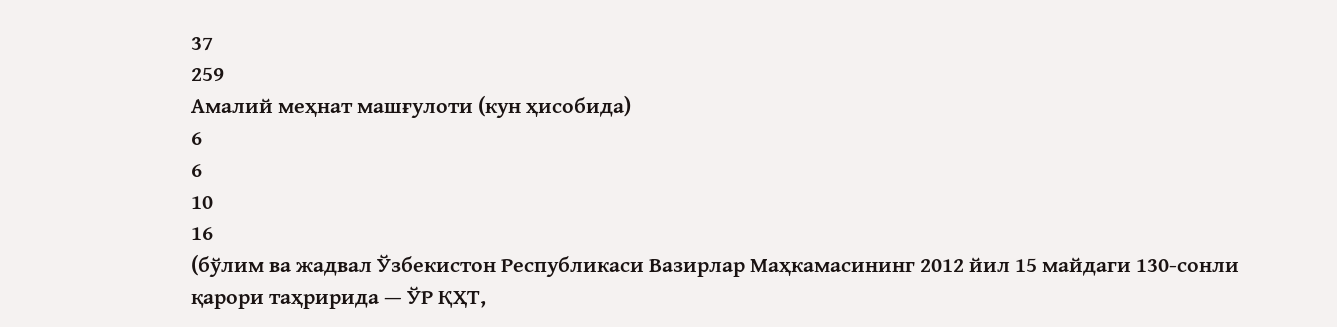37
259
Амалий меҳнат машғулоти (кун ҳисобида)
6
6
10
16
(бўлим ва жадвал Ўзбекистон Республикаси Вазирлар Маҳкамасининг 2012 йил 15 майдаги 130-сонли қарори таҳририда — ЎР ҚҲТ,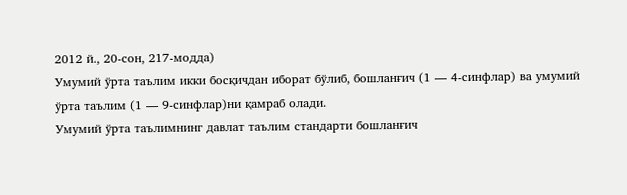2012 й., 20-сон, 217-модда)
Умумий ўрта таълим икки босқичдан иборат бўлиб, бошланғич (1 — 4-синфлар) ва умумий ўрта таълим (1 — 9-синфлар)ни қамраб олади.
Умумий ўрта таълимнинг давлат таълим стандарти бошланғич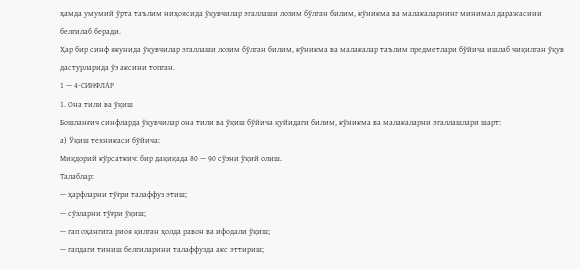ҳамда умумий ўрта таълим ниҳоясида ўқувчилар эгаллаши лозим бўлган билим, кўникма ва малакаларнинг минимал даражасини белгилаб беради.
Ҳар бир синф якунида ўқувчилар эгаллаши лозим бўлган билим, кўникма ва малакалар таълим предметлари бўйича ишлаб чиқилган ўқув дастурларида ўз аксини топган.
1 — 4-СИНФЛАР
1. Она тили ва ўқиш
Бошланғич синфларда ўқувчилар она тили ва ўқиш бўйича қуйидаги билим, кўникма ва малакаларни эгаллашлари шарт:
а) Ўқиш техникаси бўйича:
Миқдорий кўрсаткич: бир дақиқада 80 — 90 сўзни ўқий олиш.
Талаблар:
— ҳарфларни тўғри талаффуз этиш;
— сўзларни тўғри ўқиш;
— гап оҳангига риоя қилган ҳолда равон ва ифодали ўқиш;
— гапдаги тиниш белгиларини талаффузда акс эттириш;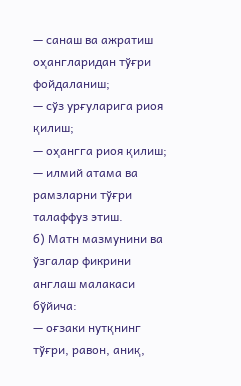— санаш ва ажратиш оҳангларидан тўғри фойдаланиш;
— сўз урғуларига риоя қилиш;
— оҳангга риоя қилиш;
— илмий атама ва рамзларни тўғри талаффуз этиш.
б) Матн мазмунини ва ўзгалар фикрини англаш малакаси бўйича:
— оғзаки нутқнинг тўғри, равон, аниқ,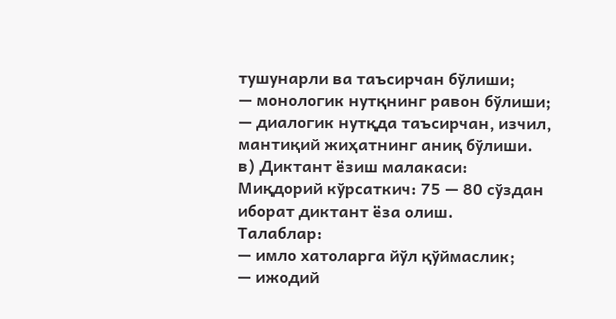тушунарли ва таъсирчан бўлиши;
— монологик нутқнинг равон бўлиши;
— диалогик нутқда таъсирчан, изчил, мантиқий жиҳатнинг аниқ бўлиши.
в) Диктант ёзиш малакаси:
Миқдорий кўрсаткич: 75 — 80 сўздан иборат диктант ёза олиш.
Талаблар:
— имло хатоларга йўл қўймаслик;
— ижодий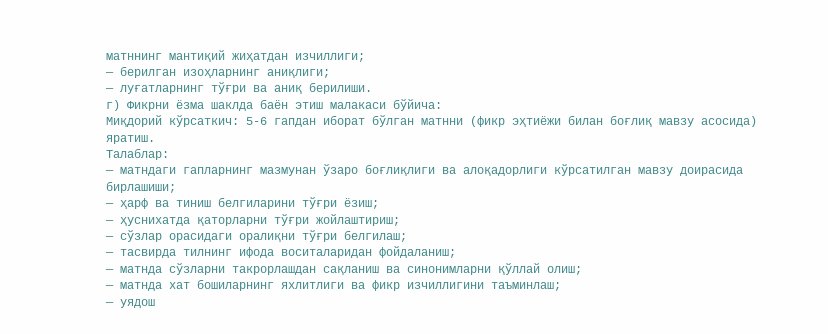матннинг мантиқий жиҳатдан изчиллиги;
— берилган изоҳларнинг аниқлиги;
— луғатларнинг тўғри ва аниқ берилиши.
г) Фикрни ёзма шаклда баён этиш малакаси бўйича:
Миқдорий кўрсаткич: 5-6 гапдан иборат бўлган матнни (фикр эҳтиёжи билан боғлиқ мавзу асосида) яратиш.
Талаблар:
— матндаги гапларнинг мазмунан ўзаро боғлиқлиги ва алоқадорлиги кўрсатилган мавзу доирасида бирлашиши;
— ҳарф ва тиниш белгиларини тўғри ёзиш;
— ҳуснихатда қаторларни тўғри жойлаштириш;
— сўзлар орасидаги оралиқни тўғри белгилаш;
— тасвирда тилнинг ифода воситаларидан фойдаланиш;
— матнда сўзларни такрорлашдан сақланиш ва синонимларни қўллай олиш;
— матнда хат бошиларнинг яхлитлиги ва фикр изчиллигини таъминлаш;
— уядош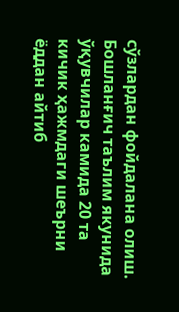сўзлардан фойдалана олиш.
Бошланғич таълим якунида ўқувчилар камида 20 та кичик ҳажмдаги шеърни ёддан айтиб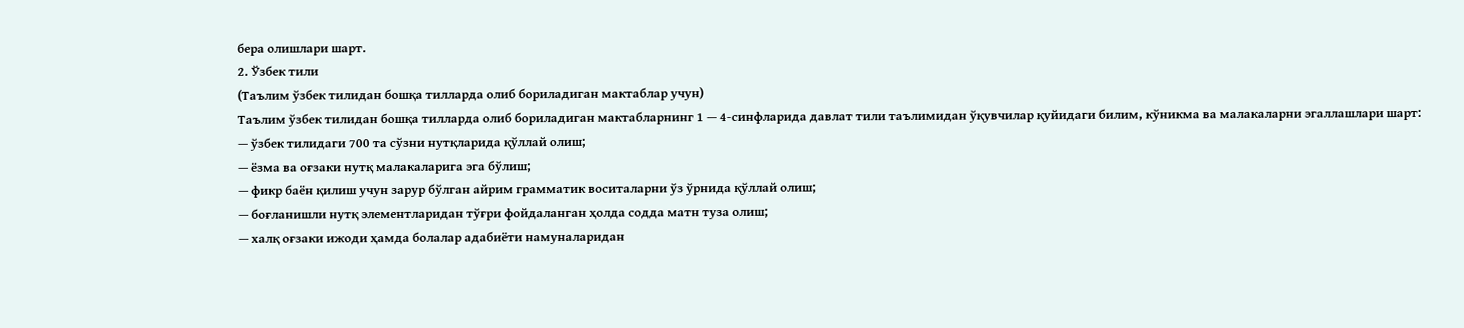бера олишлари шарт.
2. Ўзбек тили
(Таълим ўзбек тилидан бошқа тилларда олиб бориладиган мактаблар учун)
Таълим ўзбек тилидан бошқа тилларда олиб бориладиган мактабларнинг 1 — 4-синфларида давлат тили таълимидан ўқувчилар қуйидаги билим, кўникма ва малакаларни эгаллашлари шарт:
— ўзбек тилидаги 700 та сўзни нутқларида қўллай олиш;
— ёзма ва оғзаки нутқ малакаларига эга бўлиш;
— фикр баён қилиш учун зарур бўлган айрим грамматик воситаларни ўз ўрнида қўллай олиш;
— боғланишли нутқ элементларидан тўғри фойдаланган ҳолда содда матн туза олиш;
— халқ оғзаки ижоди ҳамда болалар адабиёти намуналаридан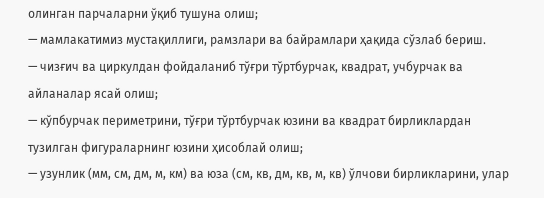олинган парчаларни ўқиб тушуна олиш;
— мамлакатимиз мустақиллиги, рамзлари ва байрамлари ҳақида сўзлаб бериш.
— чизғич ва циркулдан фойдаланиб тўғри тўртбурчак, квадрат, учбурчак ва айланалар ясай олиш;
— кўпбурчак периметрини, тўғри тўртбурчак юзини ва квадрат бирликлардан тузилган фигураларнинг юзини ҳисоблай олиш;
— узунлик (мм, см, дм, м, км) ва юза (см, кв, дм, кв, м, кв) ўлчови бирликларини, улар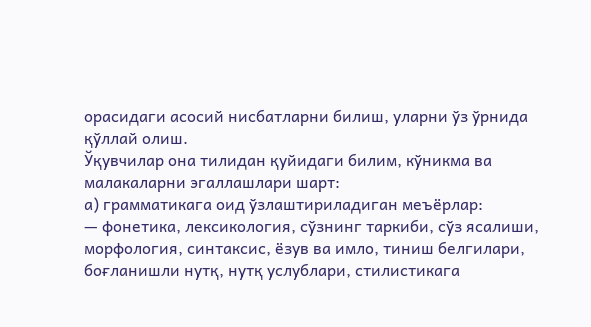орасидаги асосий нисбатларни билиш, уларни ўз ўрнида қўллай олиш.
Ўқувчилар она тилидан қуйидаги билим, кўникма ва малакаларни эгаллашлари шарт:
а) грамматикага оид ўзлаштириладиган меъёрлар:
— фонетика, лексикология, сўзнинг таркиби, сўз ясалиши, морфология, синтаксис, ёзув ва имло, тиниш белгилари, боғланишли нутқ, нутқ услублари, стилистикага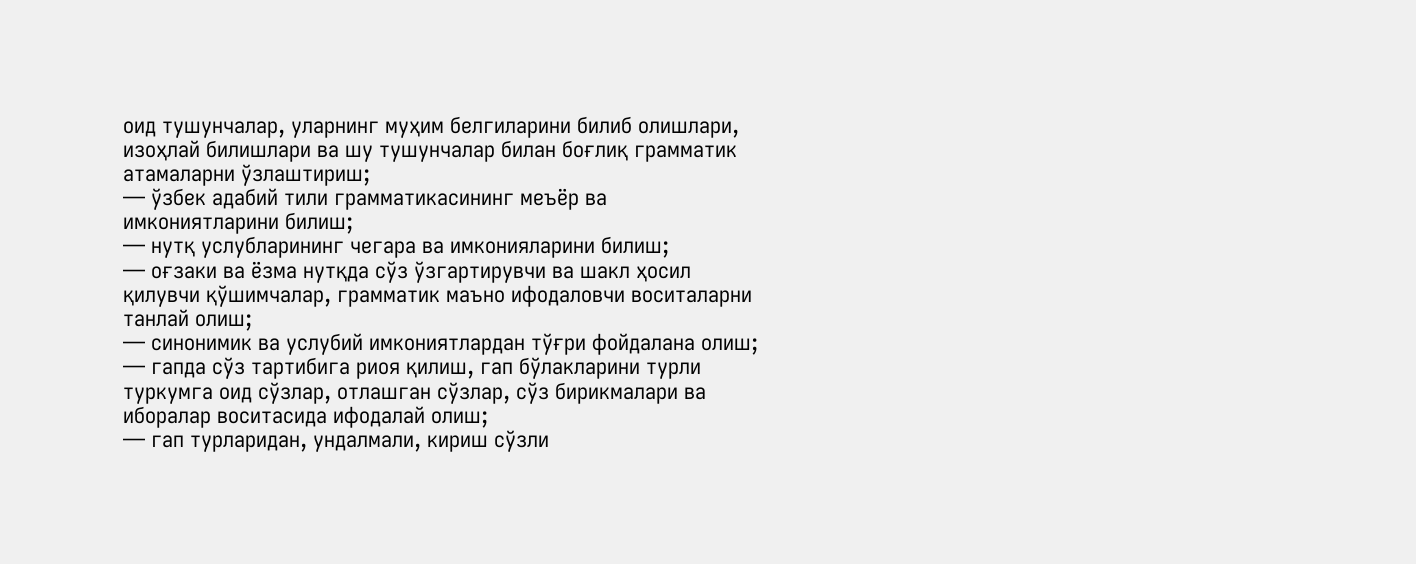оид тушунчалар, уларнинг муҳим белгиларини билиб олишлари, изоҳлай билишлари ва шу тушунчалар билан боғлиқ грамматик атамаларни ўзлаштириш;
— ўзбек адабий тили грамматикасининг меъёр ва имкониятларини билиш;
— нутқ услубларининг чегара ва имконияларини билиш;
— оғзаки ва ёзма нутқда сўз ўзгартирувчи ва шакл ҳосил қилувчи қўшимчалар, грамматик маъно ифодаловчи воситаларни танлай олиш;
— синонимик ва услубий имкониятлардан тўғри фойдалана олиш;
— гапда сўз тартибига риоя қилиш, гап бўлакларини турли туркумга оид сўзлар, отлашган сўзлар, сўз бирикмалари ва иборалар воситасида ифодалай олиш;
— гап турларидан, ундалмали, кириш сўзли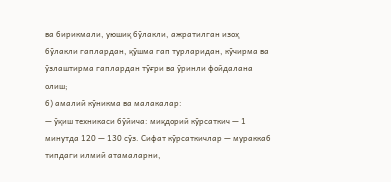ва бирикмали, уюшиқ бўлакли, ажратилган изоҳ бўлакли гаплардан, қўшма гап турларидан, кўчирма ва ўзлаштирма гаплардан тўғри ва ўринли фойдалана олиш;
б) амалий кўникма ва малакалар:
— ўқиш техникаси бўйича: миқдорий кўрсаткич — 1 минутда 120 — 130 сўз. Сифат кўрсаткичлар — мураккаб типдаги илмий атамаларни,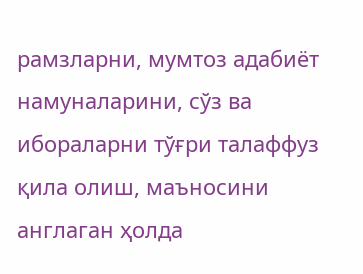рамзларни, мумтоз адабиёт намуналарини, сўз ва ибораларни тўғри талаффуз қила олиш, маъносини англаган ҳолда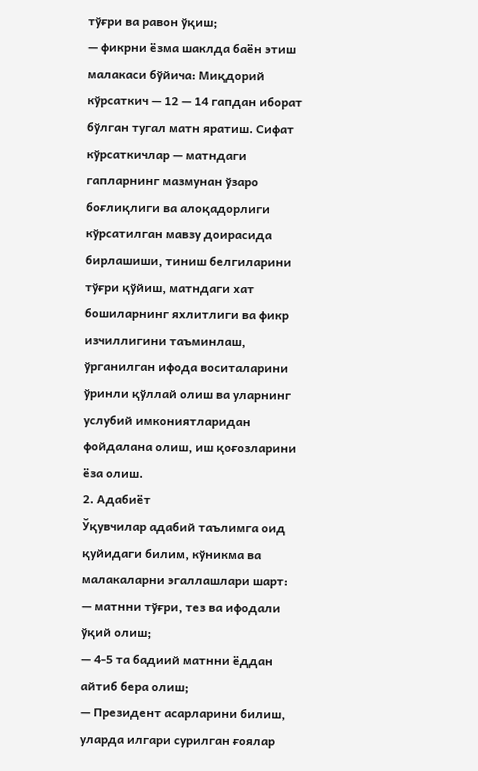тўғри ва равон ўқиш;
— фикрни ёзма шаклда баён этиш малакаси бўйича: Миқдорий кўрсаткич — 12 — 14 гапдан иборат бўлган тугал матн яратиш. Сифат кўрсаткичлар — матндаги гапларнинг мазмунан ўзаро боғлиқлиги ва алоқадорлиги кўрсатилган мавзу доирасида бирлашиши, тиниш белгиларини тўғри қўйиш, матндаги хат бошиларнинг яхлитлиги ва фикр изчиллигини таъминлаш, ўрганилган ифода воситаларини ўринли қўллай олиш ва уларнинг услубий имкониятларидан фойдалана олиш, иш қоғозларини ёза олиш.
2. Адабиёт
Ўқувчилар адабий таълимга оид қуйидаги билим, кўникма ва малакаларни эгаллашлари шарт:
— матнни тўғри, тез ва ифодали ўқий олиш;
— 4-5 та бадиий матнни ёддан айтиб бера олиш;
— Президент асарларини билиш, уларда илгари сурилган ғоялар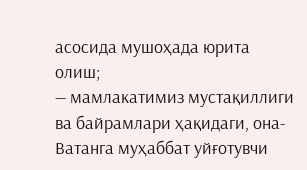асосида мушоҳада юрита олиш;
— мамлакатимиз мустақиллиги ва байрамлари ҳақидаги, она-Ватанга муҳаббат уйғотувчи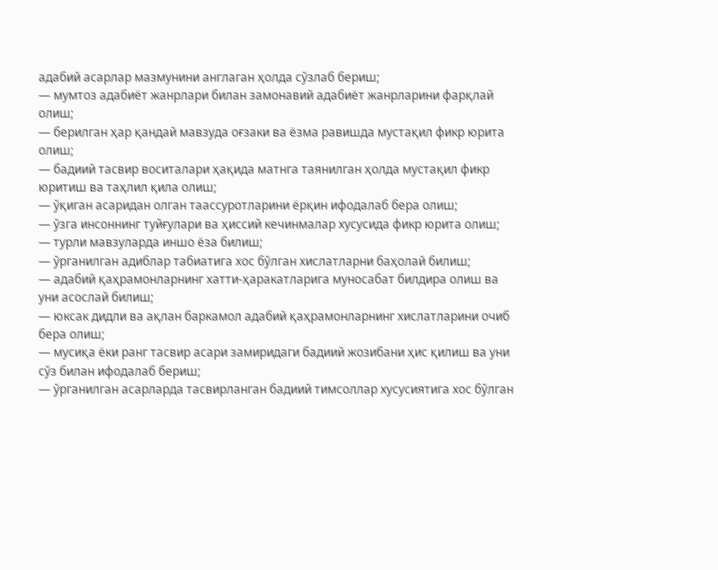адабий асарлар мазмунини англаган ҳолда сўзлаб бериш;
— мумтоз адабиёт жанрлари билан замонавий адабиёт жанрларини фарқлай олиш;
— берилган ҳар қандай мавзуда оғзаки ва ёзма равишда мустақил фикр юрита олиш;
— бадиий тасвир воситалари ҳақида матнга таянилган ҳолда мустақил фикр юритиш ва таҳлил қила олиш;
— ўқиган асаридан олган таассуротларини ёрқин ифодалаб бера олиш;
— ўзга инсоннинг туйғулари ва ҳиссий кечинмалар хусусида фикр юрита олиш;
— турли мавзуларда иншо ёза билиш;
— ўрганилган адиблар табиатига хос бўлган хислатларни баҳолай билиш;
— адабий қаҳрамонларнинг хатти-ҳаракатларига муносабат билдира олиш ва уни асослай билиш;
— юксак дидли ва ақлан баркамол адабий қаҳрамонларнинг хислатларини очиб бера олиш;
— мусиқа ёки ранг тасвир асари замиридаги бадиий жозибани ҳис қилиш ва уни сўз билан ифодалаб бериш;
— ўрганилган асарларда тасвирланган бадиий тимсоллар хусусиятига хос бўлган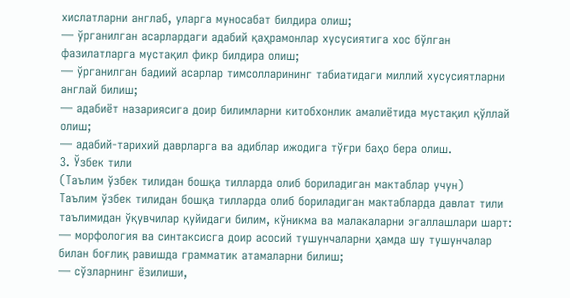хислатларни англаб, уларга муносабат билдира олиш;
— ўрганилган асарлардаги адабий қаҳрамонлар хусусиятига хос бўлган фазилатларга мустақил фикр билдира олиш;
— ўрганилган бадиий асарлар тимсолларининг табиатидаги миллий хусусиятларни англай билиш;
— адабиёт назариясига доир билимларни китобхонлик амалиётида мустақил қўллай олиш;
— адабий-тарихий даврларга ва адиблар ижодига тўғри баҳо бера олиш.
3. Ўзбек тили
(Таълим ўзбек тилидан бошқа тилларда олиб бориладиган мактаблар учун)
Таълим ўзбек тилидан бошқа тилларда олиб бориладиган мактабларда давлат тили таълимидан ўқувчилар қуйидаги билим, кўникма ва малакаларни эгаллашлари шарт:
— морфология ва синтаксисга доир асосий тушунчаларни ҳамда шу тушунчалар билан боғлиқ равишда грамматик атамаларни билиш;
— сўзларнинг ёзилиши,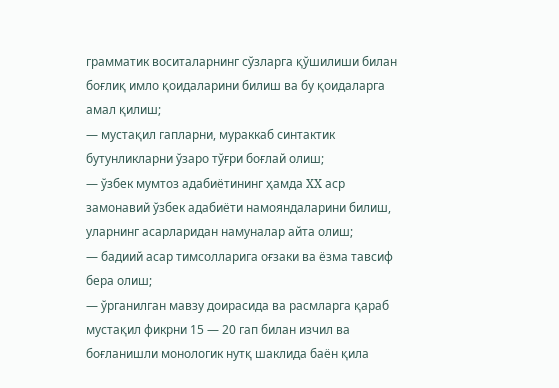грамматик воситаларнинг сўзларга қўшилиши билан боғлиқ имло қоидаларини билиш ва бу қоидаларга амал қилиш;
— мустақил гапларни, мураккаб синтактик бутунликларни ўзаро тўғри боғлай олиш;
— ўзбек мумтоз адабиётининг ҳамда XX аср замонавий ўзбек адабиёти намояндаларини билиш, уларнинг асарларидан намуналар айта олиш;
— бадиий асар тимсолларига оғзаки ва ёзма тавсиф бера олиш;
— ўрганилган мавзу доирасида ва расмларга қараб мустақил фикрни 15 — 20 гап билан изчил ва боғланишли монологик нутқ шаклида баён қила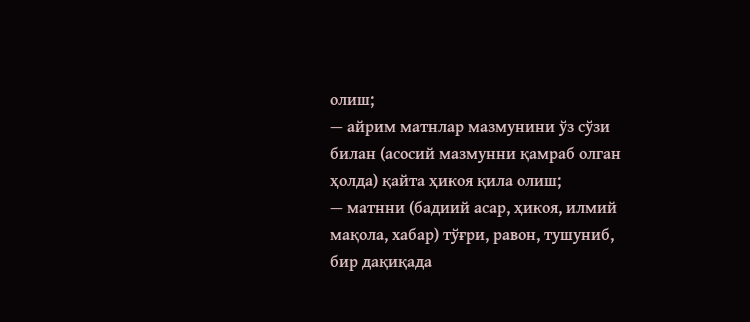олиш;
— айрим матнлар мазмунини ўз сўзи билан (асосий мазмунни қамраб олган ҳолда) қайта ҳикоя қила олиш;
— матнни (бадиий асар, ҳикоя, илмий мақола, хабар) тўғри, равон, тушуниб, бир дақиқада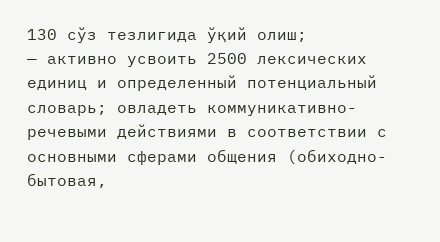130 сўз тезлигида ўқий олиш;
— активно усвоить 2500 лексических единиц и определенный потенциальный словарь; овладеть коммуникативно-речевыми действиями в соответствии с основными сферами общения (обиходно-бытовая,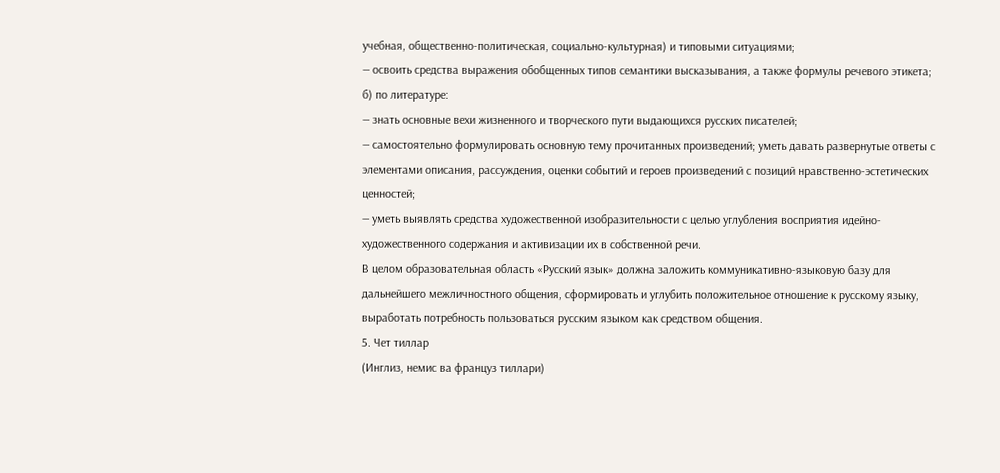учебная, общественно-политическая, социально-культурная) и типовыми ситуациями;
— освоить средства выражения обобщенных типов семантики высказывания, а также формулы речевого этикета;
б) по литературе:
— знать основные вехи жизненного и творческого пути выдающихся русских писателей;
— самостоятельно формулировать основную тему прочитанных произведений; уметь давать развернутые ответы с элементами описания, рассуждения, оценки событий и героев произведений с позиций нравственно-эстетических ценностей;
— уметь выявлять средства художественной изобразительности с целью углубления восприятия идейно-художественного содержания и активизации их в собственной речи.
В целом образовательная область «Русский язык» должна заложить коммуникативно-языковую базу для дальнейшего межличностного общения, сформировать и углубить положительное отношение к русскому языку, выработать потребность пользоваться русским языком как средством общения.
5. Чет тиллар
(Инглиз, немис ва француз тиллари)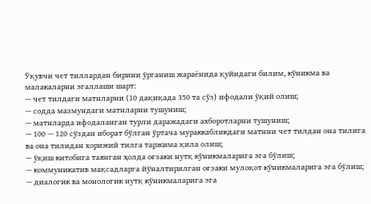Ўқувчи чет тиллардан бирини ўрганиш жараёнида қуйидаги билим, кўникма ва малакаларни эгаллаши шарт:
— чет тилдаги матнларни (10 дақиқада 350 та сўз) ифодали ўқий олиш;
— содда мазмундаги матнларни тушуниш;
— матнларда ифодаланган турли даражадаги ахборотларни тушуниш;
— 100 — 120 сўздан иборат бўлган ўртача мураккабликдаги матнни чет тилдан она тилига ва она тилидан хорижий тилга таржима қила олиш;
— ўқиш китобига таянган ҳолда оғзаки нутқ кўникмаларига эга бўлиш;
— коммуникатив мақсадларга йўналтирилган оғзаки мулоқот кўникмаларига эга бўлиш;
— диалогик ва монологик нутқ кўникмаларига эга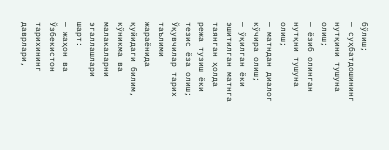бўлиш;
— суҳбатдошининг нутқини тушуна олиш;
— ёзиб олинган нутқни тушуна олиш;
— матндан диалог кўчира олиш;
— ўқилган ёки эшитилган матнга таянган ҳолда режа тузиш ёки тезис ёза олиш;
Ўқувчилар тарих таълими жараёнида қуйидаги билим, кўникма ва малакаларни эгаллашлари шарт:
— жаҳон ва Ўзбекистон тарихининг даврлари,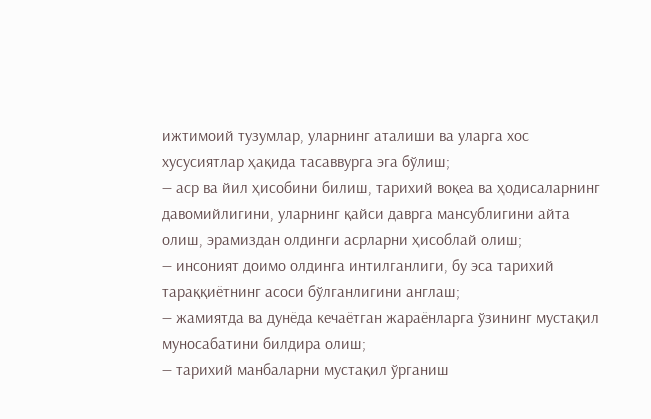ижтимоий тузумлар, уларнинг аталиши ва уларга хос хусусиятлар ҳақида тасаввурга эга бўлиш;
— аср ва йил ҳисобини билиш, тарихий воқеа ва ҳодисаларнинг давомийлигини, уларнинг қайси даврга мансублигини айта олиш, эрамиздан олдинги асрларни ҳисоблай олиш;
— инсоният доимо олдинга интилганлиги, бу эса тарихий тараққиётнинг асоси бўлганлигини англаш;
— жамиятда ва дунёда кечаётган жараёнларга ўзининг мустақил муносабатини билдира олиш;
— тарихий манбаларни мустақил ўрганиш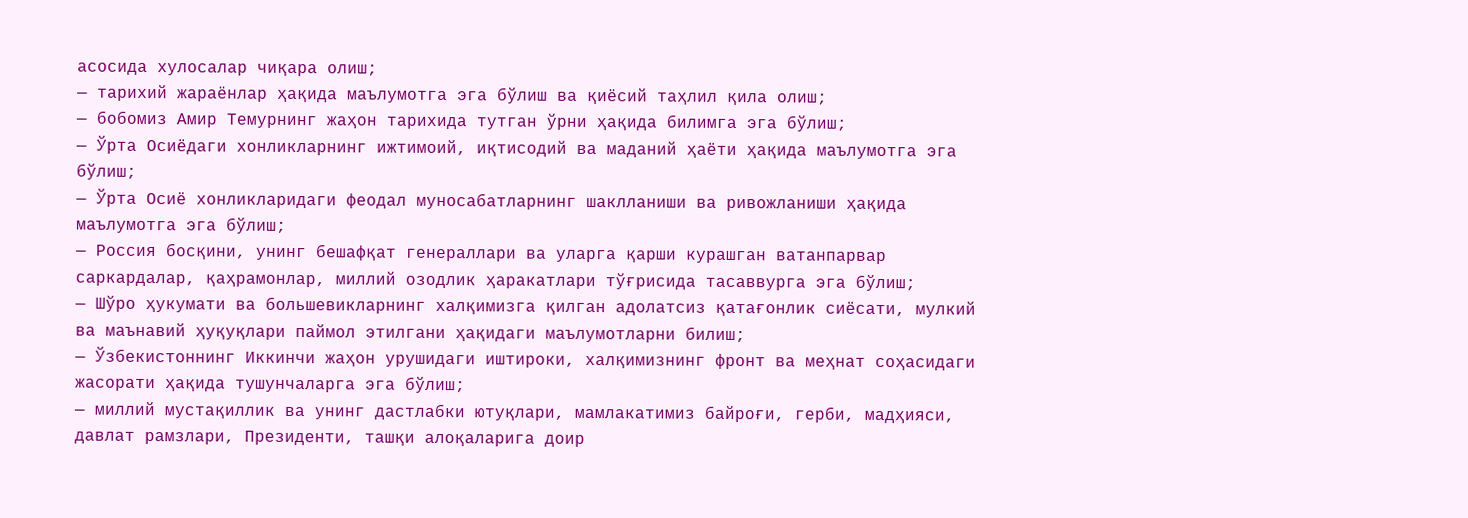асосида хулосалар чиқара олиш;
— тарихий жараёнлар ҳақида маълумотга эга бўлиш ва қиёсий таҳлил қила олиш;
— бобомиз Амир Темурнинг жаҳон тарихида тутган ўрни ҳақида билимга эга бўлиш;
— Ўрта Осиёдаги хонликларнинг ижтимоий, иқтисодий ва маданий ҳаёти ҳақида маълумотга эга бўлиш;
— Ўрта Осиё хонликларидаги феодал муносабатларнинг шаклланиши ва ривожланиши ҳақида маълумотга эга бўлиш;
— Россия босқини, унинг бешафқат генераллари ва уларга қарши курашган ватанпарвар саркардалар, қаҳрамонлар, миллий озодлик ҳаракатлари тўғрисида тасаввурга эга бўлиш;
— Шўро ҳукумати ва большевикларнинг халқимизга қилган адолатсиз қатағонлик сиёсати, мулкий ва маънавий ҳуқуқлари паймол этилгани ҳақидаги маълумотларни билиш;
— Ўзбекистоннинг Иккинчи жаҳон урушидаги иштироки, халқимизнинг фронт ва меҳнат соҳасидаги жасорати ҳақида тушунчаларга эга бўлиш;
— миллий мустақиллик ва унинг дастлабки ютуқлари, мамлакатимиз байроғи, герби, мадҳияси, давлат рамзлари, Президенти, ташқи алоқаларига доир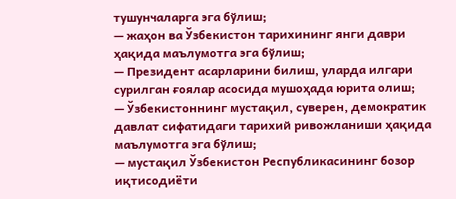тушунчаларга эга бўлиш;
— жаҳон ва Ўзбекистон тарихининг янги даври ҳақида маълумотга эга бўлиш;
— Президент асарларини билиш, уларда илгари сурилган ғоялар асосида мушоҳада юрита олиш;
— Ўзбекистоннинг мустақил, суверен, демократик давлат сифатидаги тарихий ривожланиши ҳақида маълумотга эга бўлиш;
— мустақил Ўзбекистон Республикасининг бозор иқтисодиёти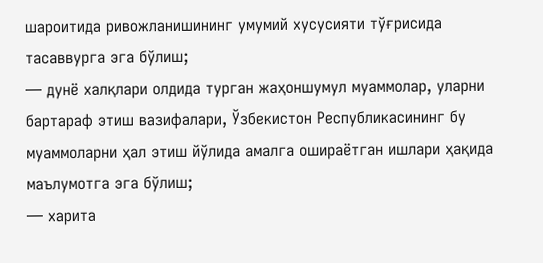шароитида ривожланишининг умумий хусусияти тўғрисида тасаввурга эга бўлиш;
— дунё халқлари олдида турган жаҳоншумул муаммолар, уларни бартараф этиш вазифалари, Ўзбекистон Республикасининг бу муаммоларни ҳал этиш йўлида амалга ошираётган ишлари ҳақида маълумотга эга бўлиш;
— харита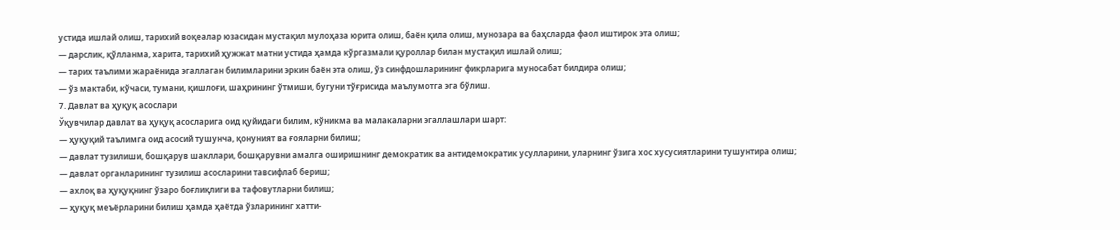устида ишлай олиш, тарихий воқеалар юзасидан мустақил мулоҳаза юрита олиш, баён қила олиш, мунозара ва баҳсларда фаол иштирок эта олиш;
— дарслик, қўлланма, харита, тарихий ҳужжат матни устида ҳамда кўргазмали қуроллар билан мустақил ишлай олиш;
— тарих таълими жараёнида эгаллаган билимларини эркин баён эта олиш, ўз синфдошларининг фикрларига муносабат билдира олиш;
— ўз мактаби, кўчаси, тумани, қишлоғи, шаҳрининг ўтмиши, бугуни тўғрисида маълумотга эга бўлиш.
7. Давлат ва ҳуқуқ асослари
Ўқувчилар давлат ва ҳуқуқ асосларига оид қуйидаги билим, кўникма ва малакаларни эгаллашлари шарт:
— ҳуқуқий таълимга оид асосий тушунча, қонуният ва ғояларни билиш;
— давлат тузилиши, бошқарув шакллари, бошқарувни амалга оширишнинг демократик ва антидемократик усулларини, уларнинг ўзига хос хусусиятларини тушунтира олиш;
— давлат органларининг тузилиш асосларини тавсифлаб бериш;
— ахлоқ ва ҳуқуқнинг ўзаро боғлиқлиги ва тафовутларни билиш;
— ҳуқуқ меъёрларини билиш ҳамда ҳаётда ўзларининг хатти-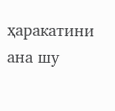ҳаракатини ана шу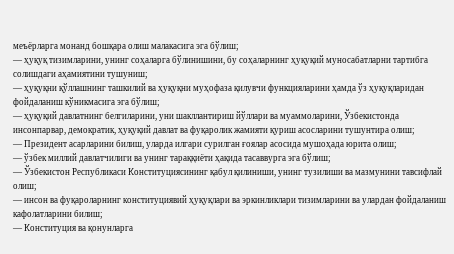меъёрларга монанд бошқара олиш малакасига эга бўлиш;
— ҳуқуқ тизимларини, унинг соҳаларга бўлинишини, бу соҳаларнинг ҳуқуқий муносабатларни тартибга солишдаги аҳамиятини тушуниш;
— ҳуқуқни қўллашнинг ташкилий ва ҳуқуқни муҳофаза қилувчи функцияларини ҳамда ўз ҳуқуқларидан фойдаланиш кўникмасига эга бўлиш;
— ҳуқуқий давлатнинг белгиларини, уни шакллантириш йўллари ва муаммоларини, Ўзбекистонда инсонпарвар, демократик, ҳуқуқий давлат ва фуқаролик жамияти қуриш асосларини тушунтира олиш;
— Президент асарларини билиш, уларда илгари сурилган ғоялар асосида мушоҳада юрита олиш;
— ўзбек миллий давлатчилиги ва унинг тараққиёти ҳақида тасаввурга эга бўлиш;
— Ўзбекистон Республикаси Конституциясининг қабул қилиниши, унинг тузилиши ва мазмунини тавсифлай олиш;
— инсон ва фуқароларнинг конституциявий ҳуқуқлари ва эркинликлари тизимларини ва улардан фойдаланиш кафолатларини билиш;
— Конституция ва қонунларга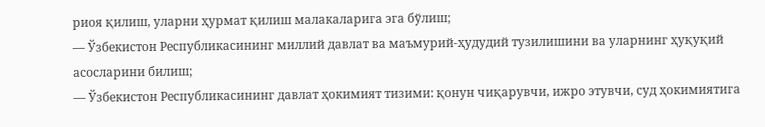риоя қилиш, уларни ҳурмат қилиш малакаларига эга бўлиш;
— Ўзбекистон Республикасининг миллий давлат ва маъмурий-ҳудудий тузилишини ва уларнинг ҳуқуқий асосларини билиш;
— Ўзбекистон Республикасининг давлат ҳокимият тизими: қонун чиқарувчи, ижро этувчи, суд ҳокимиятига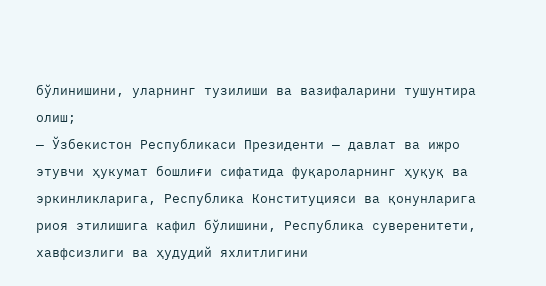бўлинишини, уларнинг тузилиши ва вазифаларини тушунтира олиш;
— Ўзбекистон Республикаси Президенти — давлат ва ижро этувчи ҳукумат бошлиғи сифатида фуқароларнинг ҳуқуқ ва эркинликларига, Республика Конституцияси ва қонунларига риоя этилишига кафил бўлишини, Республика суверенитети, хавфсизлиги ва ҳудудий яхлитлигини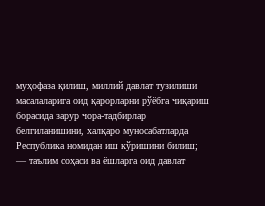муҳофаза қилиш, миллий давлат тузилиши масалаларига оид қарорларни рўёбга чиқариш борасида зарур чора-тадбирлар белгиланишини, халқаро муносабатларда Республика номидан иш кўришини билиш;
— таълим соҳаси ва ёшларга оид давлат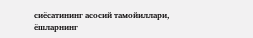сиёсатининг асосий тамойиллари, ёшларнинг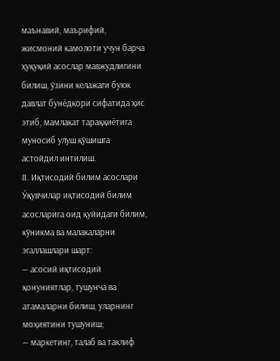маънавий, маърифий, жисмоний камолоти учун барча ҳуқуқий асослар мавжудлигини билиш, ўзини келажаги буюк давлат бунёдкори сифатида ҳис этиб, мамлакат тараққиётига муносиб улуш қўшишга астойдил интилиш.
8. Иқтисодий билим асослари
Ўқувчилар иқтисодий билим асосларига оид қуйидаги билим, кўникма ва малакаларни эгаллашлари шарт:
— асосий иқтисодий қонуниятлар, тушунча ва атамаларни билиш, уларнинг моҳиятини тушуниш;
— маркетинг, талаб ва таклиф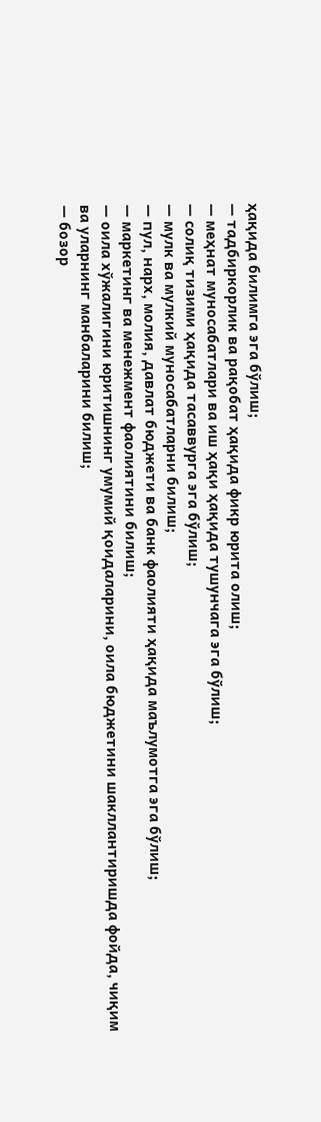ҳақида билимга эга бўлиш;
— тадбиркорлик ва рақобат ҳақида фикр юрита олиш;
— меҳнат муносабатлари ва иш ҳақи ҳақида тушунчага эга бўлиш;
— солиқ тизими ҳақида тасаввурга эга бўлиш;
— мулк ва мулкий муносабатларни билиш;
— пул, нарх, молия, давлат бюджети ва банк фаолияти ҳақида маълумотга эга бўлиш;
— маркетинг ва менежмент фаолиятини билиш;
— оила хўжалигини юритишнинг умумий қоидаларини, оила бюджетини шакллантиришда фойда, чиқим ва уларнинг манбаларини билиш;
— бозор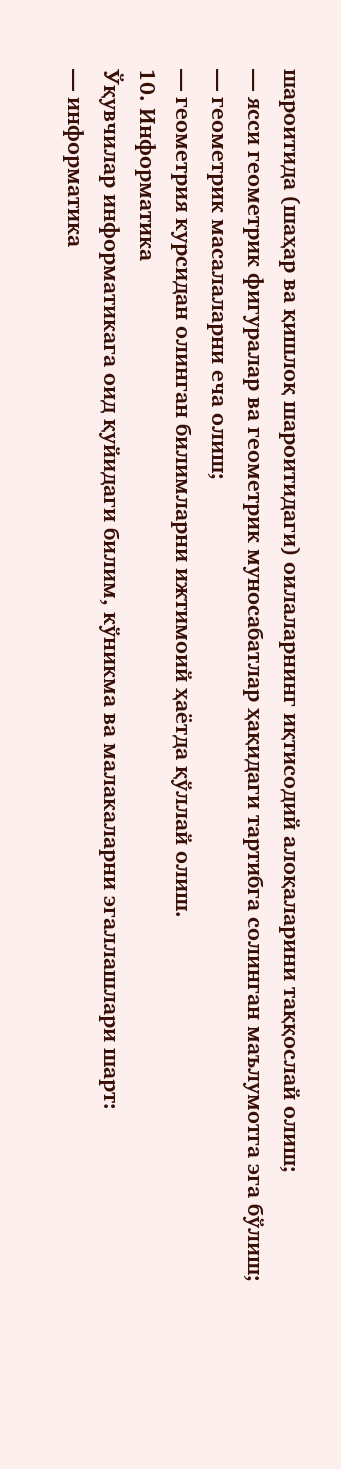шароитида (шаҳар ва қишлоқ шароитидаги) оилаларнинг иқтисодий алоқаларини таққослай олиш;
— ясси геометрик фигуралар ва геометрик муносабатлар ҳақидаги тартибга солинган маълумотга эга бўлиш;
— геометрик масалаларни еча олиш;
— геометрия курсидан олинган билимларни ижтимоий ҳаётда қўллай олиш.
10. Информатика
Ўқувчилар информатикага оид қуйидаги билим, кўникма ва малакаларни эгаллашлари шарт:
— информатика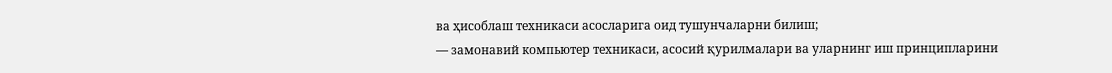ва ҳисоблаш техникаси асосларига оид тушунчаларни билиш;
— замонавий компьютер техникаси, асосий қурилмалари ва уларнинг иш принципларини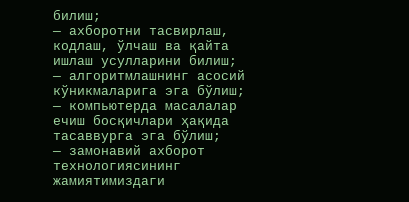билиш;
— ахборотни тасвирлаш, кодлаш, ўлчаш ва қайта ишлаш усулларини билиш;
— алгоритмлашнинг асосий кўникмаларига эга бўлиш;
— компьютерда масалалар ечиш босқичлари ҳақида тасаввурга эга бўлиш;
— замонавий ахборот технологиясининг жамиятимиздаги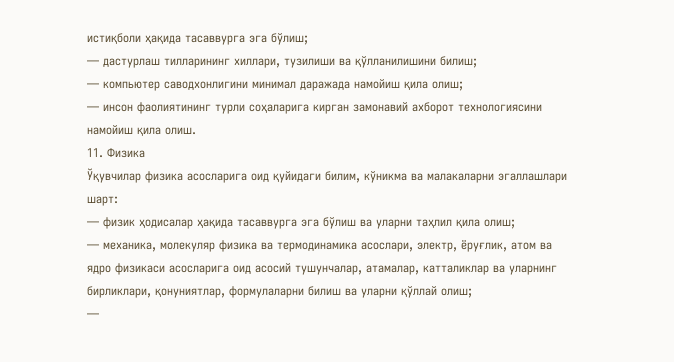истиқболи ҳақида тасаввурга эга бўлиш;
— дастурлаш тилларининг хиллари, тузилиши ва қўлланилишини билиш;
— компьютер саводхонлигини минимал даражада намойиш қила олиш;
— инсон фаолиятининг турли соҳаларига кирган замонавий ахборот технологиясини намойиш қила олиш.
11. Физика
Ўқувчилар физика асосларига оид қуйидаги билим, кўникма ва малакаларни эгаллашлари шарт:
— физик ҳодисалар ҳақида тасаввурга эга бўлиш ва уларни таҳлил қила олиш;
— механика, молекуляр физика ва термодинамика асослари, электр, ёруғлик, атом ва ядро физикаси асосларига оид асосий тушунчалар, атамалар, катталиклар ва уларнинг бирликлари, қонуниятлар, формулаларни билиш ва уларни қўллай олиш;
—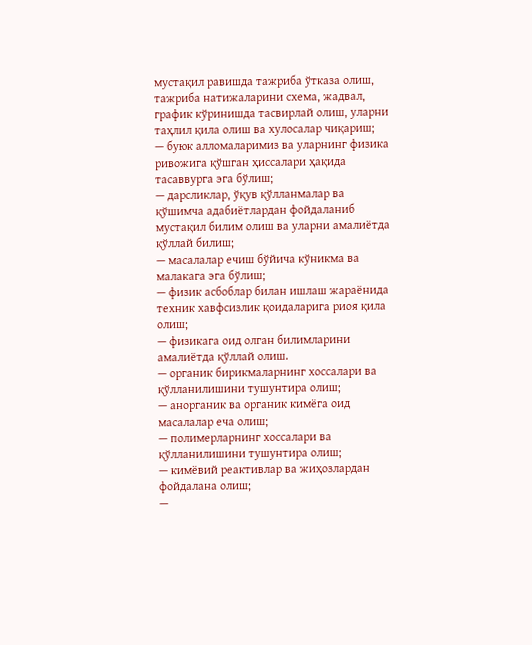мустақил равишда тажриба ўтказа олиш, тажриба натижаларини схема, жадвал, график кўринишда тасвирлай олиш, уларни таҳлил қила олиш ва хулосалар чиқариш;
— буюк алломаларимиз ва уларнинг физика ривожига қўшган ҳиссалари ҳақида тасаввурга эга бўлиш;
— дарсликлар, ўқув қўлланмалар ва қўшимча адабиётлардан фойдаланиб мустақил билим олиш ва уларни амалиётда қўллай билиш;
— масалалар ечиш бўйича кўникма ва малакага эга бўлиш;
— физик асбоблар билан ишлаш жараёнида техник хавфсизлик қоидаларига риоя қила олиш;
— физикага оид олган билимларини амалиётда қўллай олиш.
— органик бирикмаларнинг хоссалари ва қўлланилишини тушунтира олиш;
— анорганик ва органик кимёга оид масалалар еча олиш;
— полимерларнинг хоссалари ва қўлланилишини тушунтира олиш;
— кимёвий реактивлар ва жиҳозлардан фойдалана олиш;
—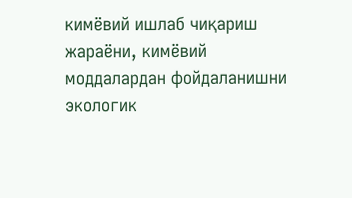кимёвий ишлаб чиқариш жараёни, кимёвий моддалардан фойдаланишни экологик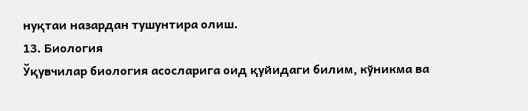нуқтаи назардан тушунтира олиш.
13. Биология
Ўқувчилар биология асосларига оид қуйидаги билим, кўникма ва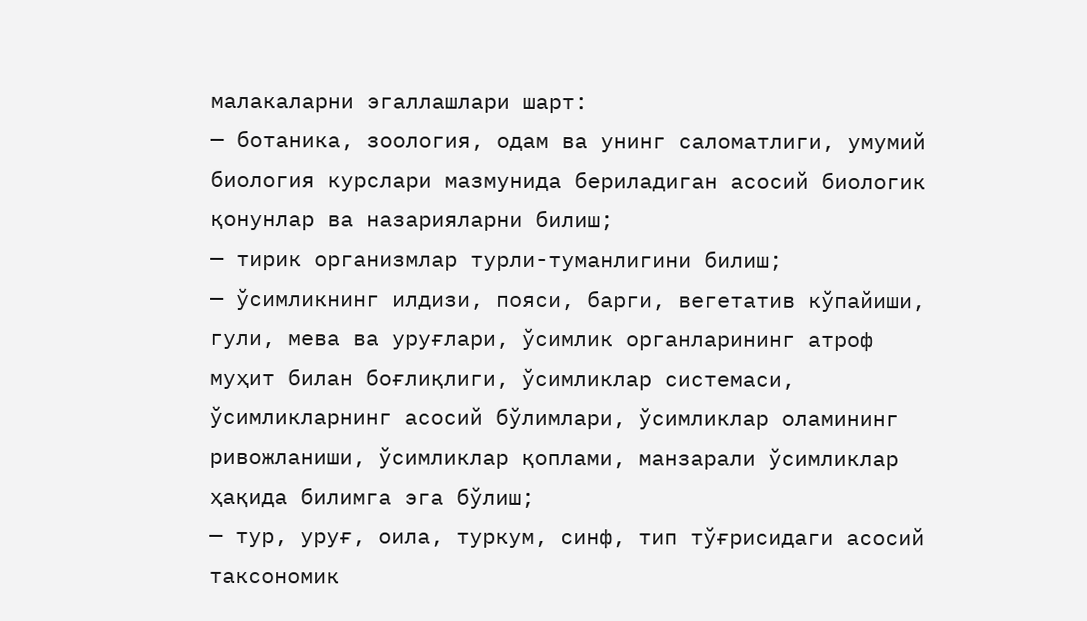малакаларни эгаллашлари шарт:
— ботаника, зоология, одам ва унинг саломатлиги, умумий биология курслари мазмунида бериладиган асосий биологик қонунлар ва назарияларни билиш;
— тирик организмлар турли-туманлигини билиш;
— ўсимликнинг илдизи, пояси, барги, вегетатив кўпайиши, гули, мева ва уруғлари, ўсимлик органларининг атроф муҳит билан боғлиқлиги, ўсимликлар системаси, ўсимликларнинг асосий бўлимлари, ўсимликлар оламининг ривожланиши, ўсимликлар қоплами, манзарали ўсимликлар ҳақида билимга эга бўлиш;
— тур, уруғ, оила, туркум, синф, тип тўғрисидаги асосий таксономик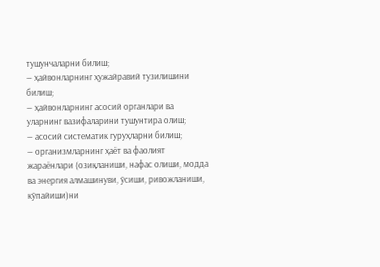тушунчаларни билиш;
— ҳайвонларнинг ҳужайравий тузилишини билиш;
— ҳайвонларнинг асосий органлари ва уларнинг вазифаларини тушунтира олиш;
— асосий систематик гуруҳларни билиш;
— организмларнинг ҳаёт ва фаолият жараёнлари (озиқланиши, нафас олиши, модда ва энергия алмашинуви, ўсиши, ривожланиши, кўпайиши)ни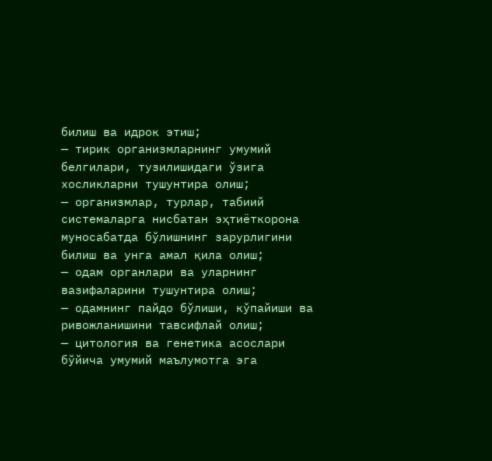билиш ва идрок этиш;
— тирик организмларнинг умумий белгилари, тузилишидаги ўзига хосликларни тушунтира олиш;
— организмлар, турлар, табиий системаларга нисбатан эҳтиёткорона муносабатда бўлишнинг зарурлигини билиш ва унга амал қила олиш;
— одам органлари ва уларнинг вазифаларини тушунтира олиш;
— одамнинг пайдо бўлиши, кўпайиши ва ривожланишини тавсифлай олиш;
— цитология ва генетика асослари бўйича умумий маълумотга эга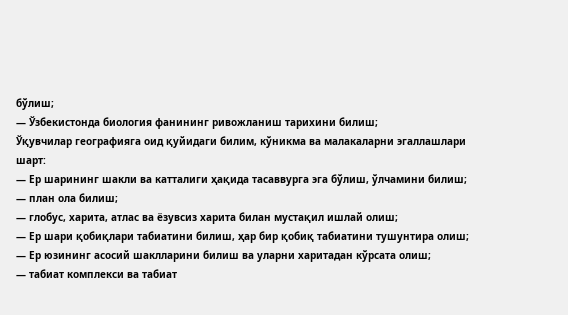бўлиш;
— Ўзбекистонда биология фанининг ривожланиш тарихини билиш;
Ўқувчилар географияга оид қуйидаги билим, кўникма ва малакаларни эгаллашлари шарт:
— Ер шарининг шакли ва катталиги ҳақида тасаввурга эга бўлиш, ўлчамини билиш;
— план ола билиш;
— глобус, харита, атлас ва ёзувсиз харита билан мустақил ишлай олиш;
— Ер шари қобиқлари табиатини билиш, ҳар бир қобиқ табиатини тушунтира олиш;
— Ер юзининг асосий шаклларини билиш ва уларни харитадан кўрсата олиш;
— табиат комплекси ва табиат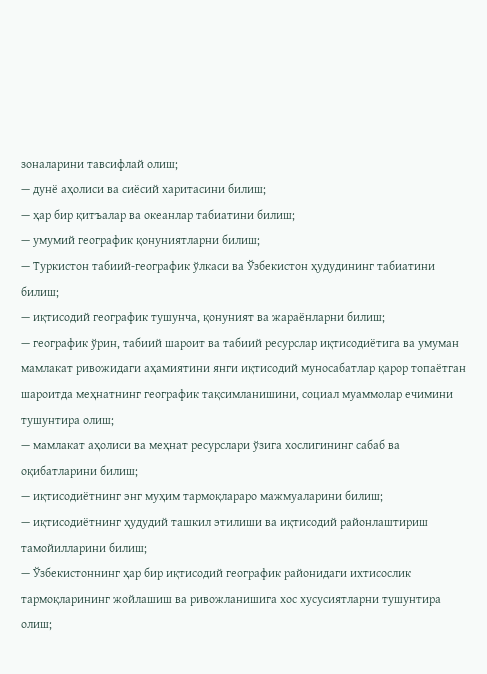зоналарини тавсифлай олиш;
— дунё аҳолиси ва сиёсий харитасини билиш;
— ҳар бир қитъалар ва океанлар табиатини билиш;
— умумий географик қонуниятларни билиш;
— Туркистон табиий-географик ўлкаси ва Ўзбекистон ҳудудининг табиатини билиш;
— иқтисодий географик тушунча, қонуният ва жараёнларни билиш;
— географик ўрин, табиий шароит ва табиий ресурслар иқтисодиётига ва умуман мамлакат ривожидаги аҳамиятини янги иқтисодий муносабатлар қарор топаётган шароитда меҳнатнинг географик тақсимланишини, социал муаммолар ечимини тушунтира олиш;
— мамлакат аҳолиси ва меҳнат ресурслари ўзига хослигининг сабаб ва оқибатларини билиш;
— иқтисодиётнинг энг муҳим тармоқлараро мажмуаларини билиш;
— иқтисодиётнинг ҳудудий ташкил этилиши ва иқтисодий районлаштириш тамойилларини билиш;
— Ўзбекистоннинг ҳар бир иқтисодий географик районидаги ихтисослик тармоқларининг жойлашиш ва ривожланишига хос хусусиятларни тушунтира олиш;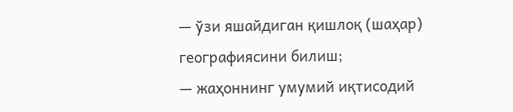— ўзи яшайдиган қишлоқ (шаҳар) географиясини билиш;
— жаҳоннинг умумий иқтисодий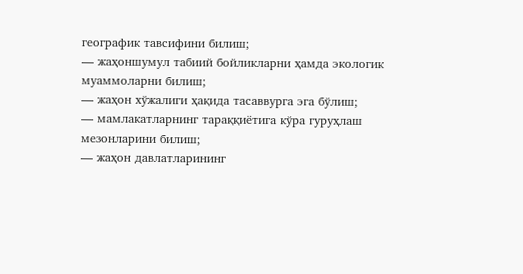географик тавсифини билиш;
— жаҳоншумул табиий бойликларни ҳамда экологик муаммоларни билиш;
— жаҳон хўжалиги ҳақида тасаввурга эга бўлиш;
— мамлакатларнинг тараққиётига кўра гуруҳлаш мезонларини билиш;
— жаҳон давлатларининг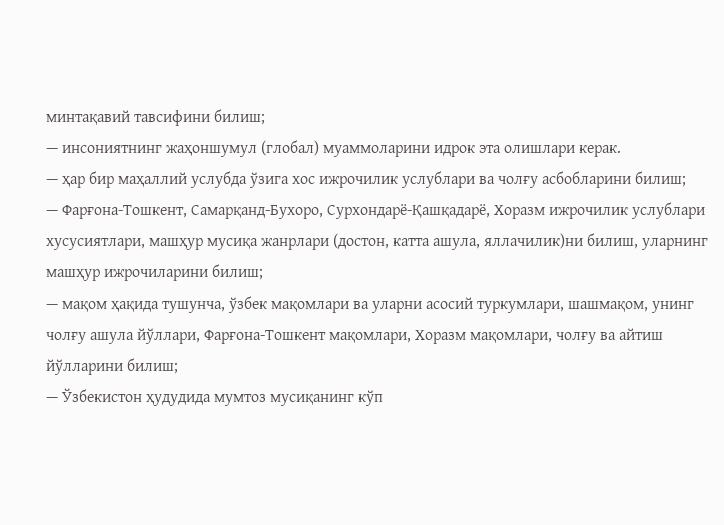минтақавий тавсифини билиш;
— инсониятнинг жаҳоншумул (глобал) муаммоларини идрок эта олишлари керак.
— ҳар бир маҳаллий услубда ўзига хос ижрочилик услублари ва чолғу асбобларини билиш;
— Фарғона-Тошкент, Самарқанд-Бухоро, Сурхондарё-Қашқадарё, Хоразм ижрочилик услублари хусусиятлари, машҳур мусиқа жанрлари (достон, катта ашула, яллачилик)ни билиш, уларнинг машҳур ижрочиларини билиш;
— мақом ҳақида тушунча, ўзбек мақомлари ва уларни асосий туркумлари, шашмақом, унинг чолғу ашула йўллари, Фарғона-Тошкент мақомлари, Хоразм мақомлари, чолғу ва айтиш йўлларини билиш;
— Ўзбекистон ҳудудида мумтоз мусиқанинг кўп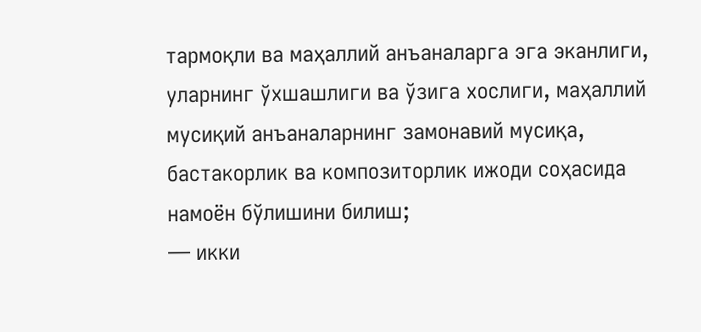тармоқли ва маҳаллий анъаналарга эга эканлиги, уларнинг ўхшашлиги ва ўзига хослиги, маҳаллий мусиқий анъаналарнинг замонавий мусиқа, бастакорлик ва композиторлик ижоди соҳасида намоён бўлишини билиш;
— икки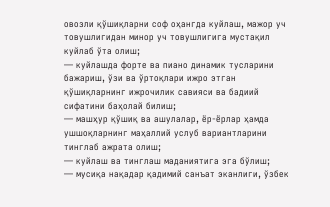овозли қўшиқларни соф оҳангда куйлаш, мажор уч товушлигидан минор уч товушлигига мустақил куйлаб ўта олиш;
— куйлашда форте ва пиано динамик тусларини бажариш, ўзи ва ўртоқлари ижро этган қўшиқларнинг ижрочилик савияси ва бадиий сифатини баҳолай билиш;
— машҳур қўшиқ ва ашулалар, ёр-ёрлар ҳамда ушшоқларнинг маҳаллий услуб вариантларини тинглаб ажрата олиш;
— куйлаш ва тинглаш маданиятига эга бўлиш;
— мусиқа нақадар қадимий санъат эканлиги, ўзбек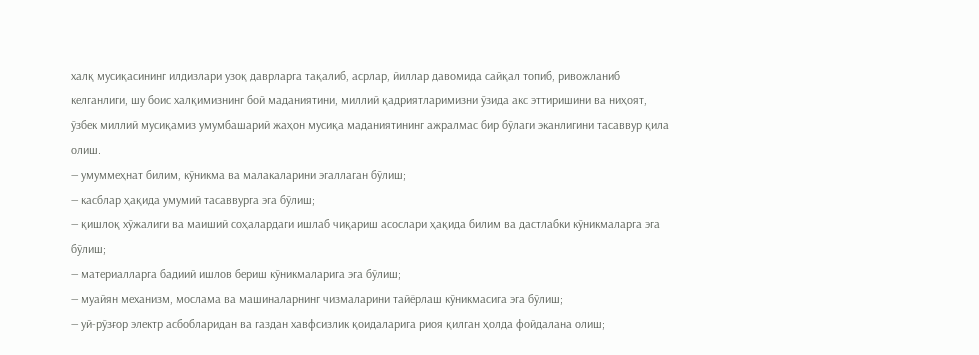халқ мусиқасининг илдизлари узоқ даврларга тақалиб, асрлар, йиллар давомида сайқал топиб, ривожланиб келганлиги, шу боис халқимизнинг бой маданиятини, миллий қадриятларимизни ўзида акс эттиришини ва ниҳоят, ўзбек миллий мусиқамиз умумбашарий жаҳон мусиқа маданиятининг ажралмас бир бўлаги эканлигини тасаввур қила олиш.
— умуммеҳнат билим, кўникма ва малакаларини эгаллаган бўлиш;
— касблар ҳақида умумий тасаввурга эга бўлиш;
— қишлоқ хўжалиги ва маиший соҳалардаги ишлаб чиқариш асослари ҳақида билим ва дастлабки кўникмаларга эга бўлиш;
— материалларга бадиий ишлов бериш кўникмаларига эга бўлиш;
— муайян механизм, мослама ва машиналарнинг чизмаларини тайёрлаш кўникмасига эга бўлиш;
— уй-рўзғор электр асбобларидан ва газдан хавфсизлик қоидаларига риоя қилган ҳолда фойдалана олиш;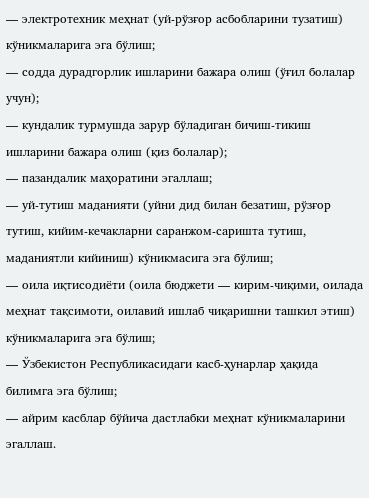— электротехник меҳнат (уй-рўзғор асбобларини тузатиш) кўникмаларига эга бўлиш;
— содда дурадгорлик ишларини бажара олиш (ўғил болалар учун);
— кундалик турмушда зарур бўладиган бичиш-тикиш ишларини бажара олиш (қиз болалар);
— пазандалик маҳоратини эгаллаш;
— уй-тутиш маданияти (уйни дид билан безатиш, рўзғор тутиш, кийим-кечакларни саранжом-саришта тутиш, маданиятли кийиниш) кўникмасига эга бўлиш;
— оила иқтисодиёти (оила бюджети — кирим-чиқими, оилада меҳнат тақсимоти, оилавий ишлаб чиқаришни ташкил этиш) кўникмаларига эга бўлиш;
— Ўзбекистон Республикасидаги касб-ҳунарлар ҳақида билимга эга бўлиш;
— айрим касблар бўйича дастлабки меҳнат кўникмаларини эгаллаш.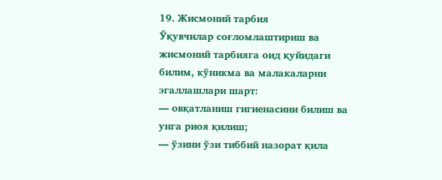19. Жисмоний тарбия
Ўқувчилар соғломлаштириш ва жисмоний тарбияга оид қуйидаги билим, кўникма ва малакаларни эгаллашлари шарт:
— овқатланиш гигиенасини билиш ва унга риоя қилиш;
— ўзини ўзи тиббий назорат қила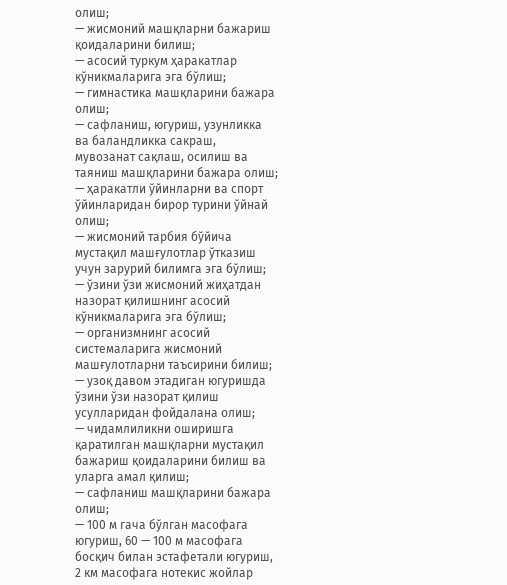олиш;
— жисмоний машқларни бажариш қоидаларини билиш;
— асосий туркум ҳаракатлар кўникмаларига эга бўлиш;
— гимнастика машқларини бажара олиш;
— сафланиш, югуриш, узунликка ва баландликка сакраш, мувозанат сақлаш, осилиш ва таяниш машқларини бажара олиш;
— ҳаракатли ўйинларни ва спорт ўйинларидан бирор турини ўйнай олиш;
— жисмоний тарбия бўйича мустақил машғулотлар ўтказиш учун зарурий билимга эга бўлиш;
— ўзини ўзи жисмоний жиҳатдан назорат қилишнинг асосий кўникмаларига эга бўлиш;
— организмнинг асосий системаларига жисмоний машғулотларни таъсирини билиш;
— узоқ давом этадиган югуришда ўзини ўзи назорат қилиш усулларидан фойдалана олиш;
— чидамлиликни оширишга қаратилган машқларни мустақил бажариш қоидаларини билиш ва уларга амал қилиш;
— сафланиш машқларини бажара олиш;
— 100 м гача бўлган масофага югуриш, 60 — 100 м масофага босқич билан эстафетали югуриш, 2 км масофага нотекис жойлар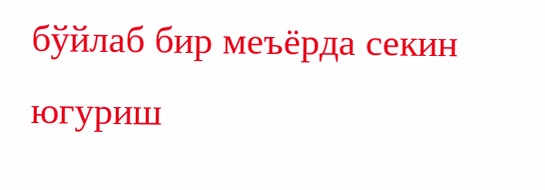бўйлаб бир меъёрда секин югуриш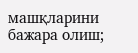машқларини бажара олиш;